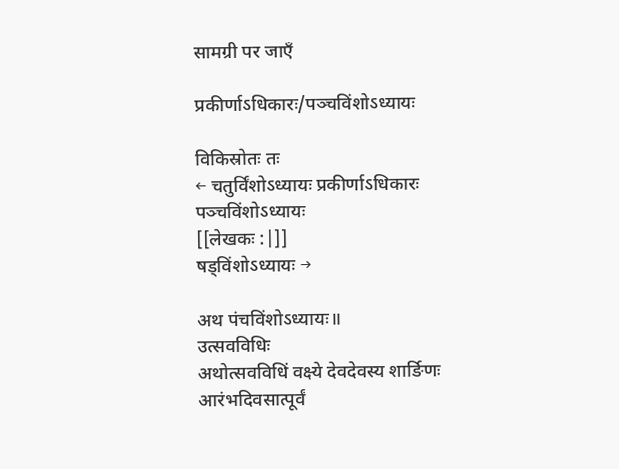सामग्री पर जाएँ

प्रकीर्णाऽधिकारः/पञ्चविंशोऽध्यायः

विकिस्रोतः तः
← चतुर्विंशोऽध्यायः प्रकीर्णाऽधिकारः
पञ्चविंशोऽध्यायः
[[लेखकः :|]]
षड्विंशोऽध्यायः →

अथ पंचविंशोऽध्यायः॥
उत्सवविधिः
अथोत्सवविधिं वक्ष्ये देवदेवस्य शार्ङिणः
आरंभदिवसात्पूर्वं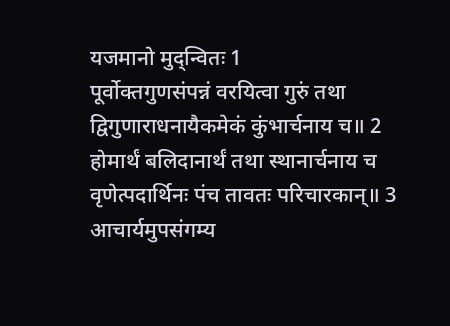यजमानो मुद्न्वितः 1
पूर्वोक्तगुणसंपन्नं वरयित्वा गुरुं तथा
द्विगुणाराधनायैकमेकं कुंभार्चनाय च॥ 2
होमार्थं बलिदानार्थं तथा स्थानार्चनाय च
वृणेत्पदार्थिनः पंच तावतः परिचारकान्‌॥ 3
आचार्यमुपसंगम्य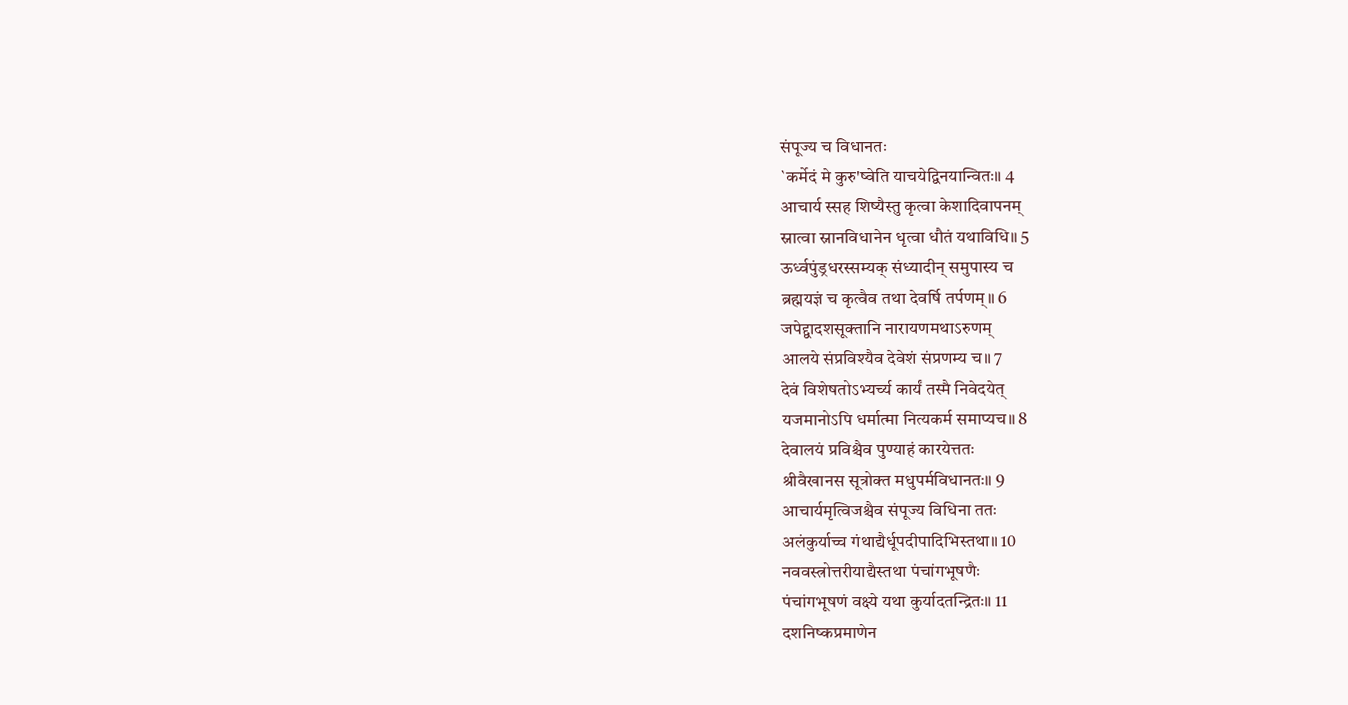संपूज्य च विधानतः
`कर्मेदं मे कुरु'ष्वेति याचयेद्विनयान्वितः॥ 4
आचार्य स्सह शिष्यैस्तु कृत्वा केशादिवापनम्
स्नात्वा स्नानविधानेन धृत्वा धौतं यथाविधि॥ 5
ऊर्ध्वपुंड्रधरस्सम्यक् संध्यादीन्‌ समुपास्य च
ब्रह्मयज्ञं च कृत्वैव तथा देवर्षि तर्पणम्॥ 6
जपेद्द्वादशसूक्तानि नारायणमथाऽरुणम्
आलये संप्रविश्यैव देवेशं संप्रणम्य च॥ 7
देवं विशेषतोऽभ्यर्च्य कार्यं तस्मै निवेदयेत्
यजमानोऽपि धर्मात्मा नित्यकर्म समाप्यच॥ 8
देवालयं प्रविश्चैव पुण्याहं कारयेत्ततः
श्रीवैखानस सूत्रोक्त मधुपर्मविधानतः॥ 9
आचार्यमृत्विजश्चैव संपूज्य विधिना ततः
अलंकुर्याच्च गंथाद्यैर्धूपदीपादिभिस्तथा॥ 10
नववस्त्रोत्तरीयाद्यैस्तथा पंचांगभूषणैः
पंचांगभूषणं वक्ष्ये यथा कुर्यादतन्द्रितः॥ 11
दशनिष्कप्रमाणेन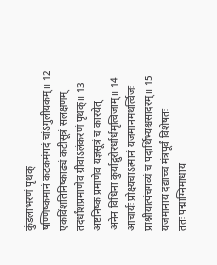कुंडलाभरणं पृथक्
षण्णिष्कमानं कटकमंगदं चांऽगुलीयकम्॥ 12
एकविंशतिनिष्काढ्यं कटीसूत्रं सलक्षणम्
तदर्धांशप्रमाणेव ग्रीवाऽलंकरणं पृथक्‌॥ 13
अष्टनिष्क प्रमाणेव यज्ञसूत्रं च कारयेत्
अनेन विधिना कुर्याद्गुरोरर्धार्धमृत्विजाम्॥ 14
आचार्यः प्रोक्ष्यचाऽत्मानं यजमानमथर्त्विजः
प्राश्नीयात्पंचगव्यं च पदार्थिभ्यश्चसादरम्॥ 15
यजमानाय दद्याच्च मंत्रपूर्वं विशेषतः
ततः पद्माग्निमाधाय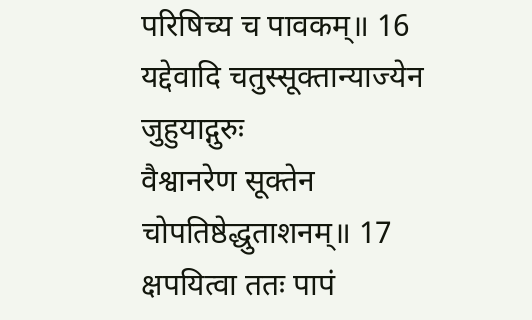परिषिच्य च पावकम्॥ 16
यद्देवादि चतुस्सूक्तान्याज्येन जुहुयाद्गुरुः
वैश्वानरेण सूक्तेन चोपतिष्ठेद्धुताशनम्॥ 17
क्षपयित्वा ततः पापं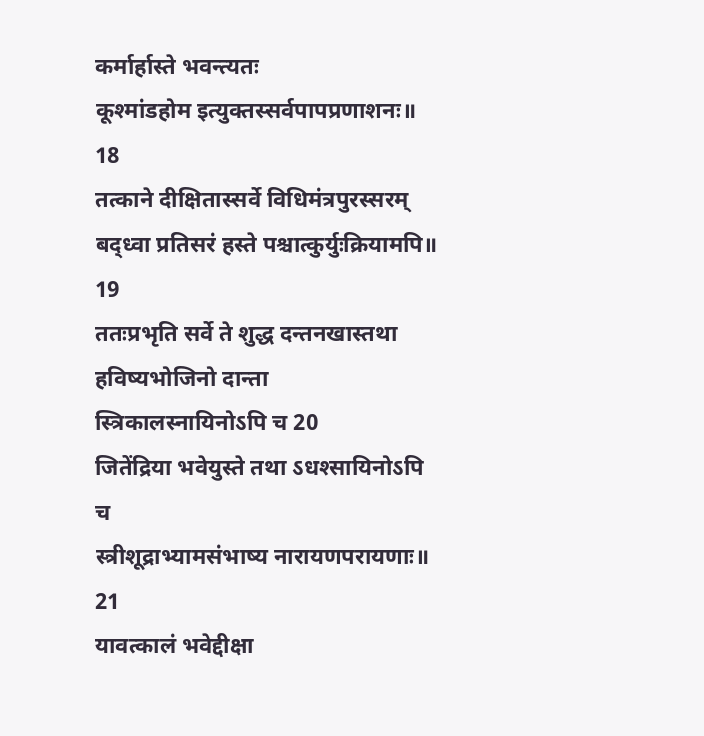कर्मार्हास्ते भवन्त्यतः
कूश्मांडहोम इत्युक्तस्सर्वपापप्रणाशनः॥ 18
तत्काने दीक्षितास्सर्वे विधिमंत्रपुरस्सरम्
बद्ध्वा प्रतिसरं हस्ते पश्चात्कुर्युःक्रियामपि॥ 19
ततःप्रभृति सर्वे ते शुद्ध दन्तनखास्तथा
हविष्यभोजिनो दान्ता स्त्रिकालस्नायिनोऽपि च 20
जितेंद्रिया भवेयुस्ते तथा ऽधश्सायिनोऽपि च
स्त्रीशूद्राभ्यामसंभाष्य नारायणपरायणाः॥ 21
यावत्कालं भवेद्दीक्षा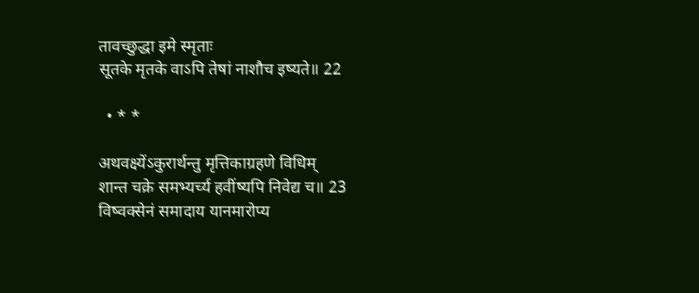तावच्छुद्धा इमे स्मृताः
सूतके मृतके वाऽपि तेषां नाशौच इष्यते॥ 22

  • * *

अथवक्ष्येंऽकुरार्थन्तु मृत्तिकाग्रहणे विधिम्
शान्त चक्रे समभ्यर्च्य हवींष्यपि निवेद्य च॥ 23
विष्वक्सेनं समादाय यानमारोप्य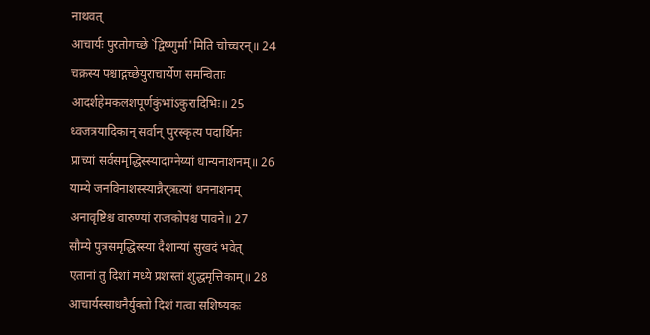नाथवत्
आचार्यः पुरतोगच्छे `द्विष्णुर्मा'मिति चोच्चरन्‌॥ 24
चक्रस्य पश्चाद्गच्छेयुराचार्येण समन्विताः
आदर्शहेमकलशपूर्णकुंभांऽकुरादिभिः॥ 25
ध्वजत्रयादिकान्‌ सर्वान्‌ पुरस्कृत्य पदार्थिनः
प्राच्यां सर्वसमृद्धिस्स्यादाग्नेय्यां धान्यनाशनम्॥ 26
याम्ये जनविनाशस्स्यान्नैर्‌ऋत्यां धननाशनम्
अनावृष्टिश्च वारुण्यां राजकोपश्च पावने॥ 27
सौम्ये पुत्रसमृद्धिस्स्या दैशान्यां सुखदं भवेत्
एतानां तु दिशां मध्ये प्रशस्तां शुद्धमृत्तिकाम्॥ 28
आचार्यस्साधनैर्युक्तो दिशं गत्वा सशिष्यकः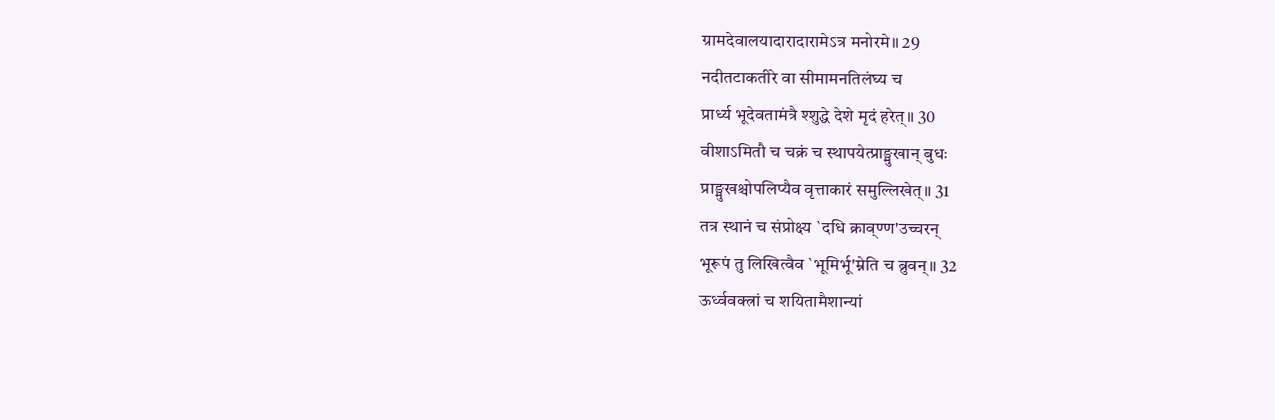ग्रामदेवालयादारादारामेऽत्र मनोरमे॥ 29
नदीतटाकतीरे वा सीमामनतिलंघ्य च
प्रार्ध्य भूदेवतामंत्रै श्शुद्धे देशे मृदं हरेत्॥ 30
वीशाऽमितौ च चक्रं च स्थापयेत्प्राङ्मुखान्‌ बुधः
प्राङ्मुखश्चोपलिप्यैव वृत्ताकारं समुल्लिखेत्॥ 31
तत्र स्थानं च संप्रोक्ष्य `दधि क्राव्‌ण्ण'उच्चरन्‌
भूरूपं तु लिखित्वैव `भूमिर्भू'म्नेति च ब्रुवन्‌॥ 32
ऊर्ध्ववक्त्रां च शयितामैशान्यां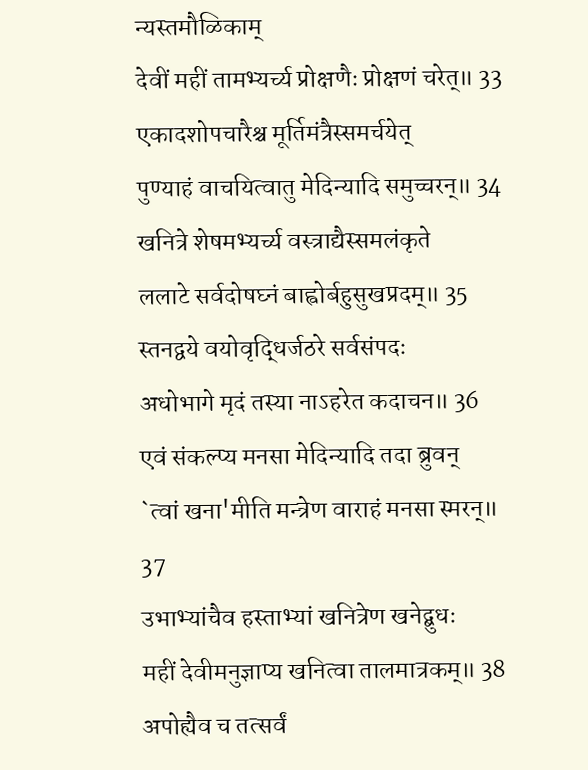न्यस्तमौळिकाम्
देवीं महीं तामभ्यर्च्य प्रोक्षणैः प्रोक्षणं चरेत्॥ 33
एकादशोपचारैश्च मूर्तिमंत्रैस्समर्चयेत्
पुण्याहं वाचयित्वातु मेदिन्यादि समुच्चरन्‌॥ 34
खनित्रे शेषमभ्यर्च्य वस्त्राद्यैस्समलंकृते
ललाटे सर्वदोषघ्नं बाह्वोर्बहुसुखप्रदम्॥ 35
स्तनद्वये वयोवृद्धिर्जठरे सर्वसंपदः
अधोभागे मृदं तस्या नाऽहरेत कदाचन॥ 36
एवं संकल्प्य मनसा मेदिन्यादि तदा ब्रुवन्‌
`त्वां खना'मीति मन्त्रेण वाराहं मनसा स्मरन्‌॥ 37
उभाभ्यांचैव हस्ताभ्यां खनित्रेण खनेद्बुधः
महीं देवीमनुज्ञाप्य खनित्वा तालमात्रकम्॥ 38
अपोह्यैव च तत्सर्वं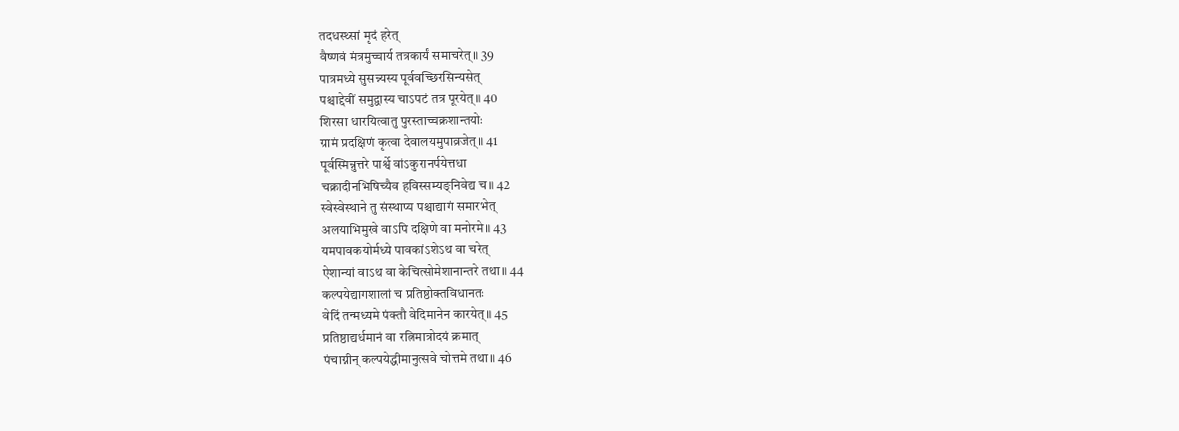तदधस्थ्सां मृदं हरेत्
वैष्णवं मंत्रमुच्चार्य तत्रकार्यं समाचरेत्॥ 39
पात्रमध्ये सुसन्न्यस्य पूर्ववच्छिरसिन्यसेत्
पश्चाद्देवीं समुद्वास्य चाऽपटं तत्र पूरयेत्॥ 40
शिरसा धारयित्वातु पुरस्ताच्चक्रशान्तयोः
ग्रामं प्रदक्षिणं कृत्वा देवालयमुपाव्रजेत्॥ 41
पूर्वस्मिन्नुत्तरे पार्श्वे वांऽकुरानर्पयेत्तधा
चक्रादीनभिषिच्यैव हविस्सम्यङ्निवेद्य च॥ 42
स्वेस्वेस्थाने तु संस्थाप्य पश्चाद्यागं समारभेत्
अलयाभिमुखे वाऽपि दक्षिणे वा मनोरमे॥ 43
यमपावकयोर्मध्ये पावकांऽशेऽथ वा चरेत्
ऐशान्यां वाऽथ वा केचित्सोमेशानान्तरे तथा॥ 44
कल्पयेद्यागशालां च प्रतिष्ठोक्तविधानतः
वेदिं तन्मध्यमे पंक्तौ वेदिमानेन कारयेत्॥ 45
प्रतिष्ठाद्यर्धमानं वा रत्निमात्रोदयं क्रमात्
पंचाग्नीन्‌ कल्पयेद्धीमानुत्सवे चोत्तमे तथा॥ 46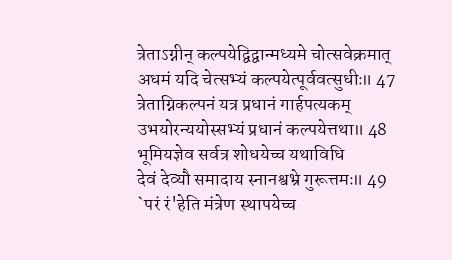त्रेताऽग्नीन्‌ कल्पयेद्विद्वान्मध्यमे चोत्सवेक्रमात्
अधमं यदि चेत्सभ्यं कल्पयेत्पूर्ववत्सुधीः॥ 47
त्रेताग्निकल्पनं यत्र प्रधानं गार्हपत्यकम्
उभयोरन्ययोस्सभ्यं प्रधानं कल्पयेत्तथा॥ 48
भूमियज्ञेव सर्वत्र शोधयेच्च यथाविधि
देवं देव्यौ समादाय स्नानश्वभ्रे गुरूत्तमः॥ 49
`परं रं'हेति मंत्रेण स्थापयेच्च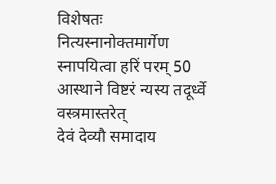विशेषतः
नित्यस्नानोक्तमार्गेण स्नापयित्वा हरिं परम् 50
आस्थाने विष्टरं न्यस्य तदूर्ध्वे वस्त्रमास्तरेत्
देवं देव्यौ समादाय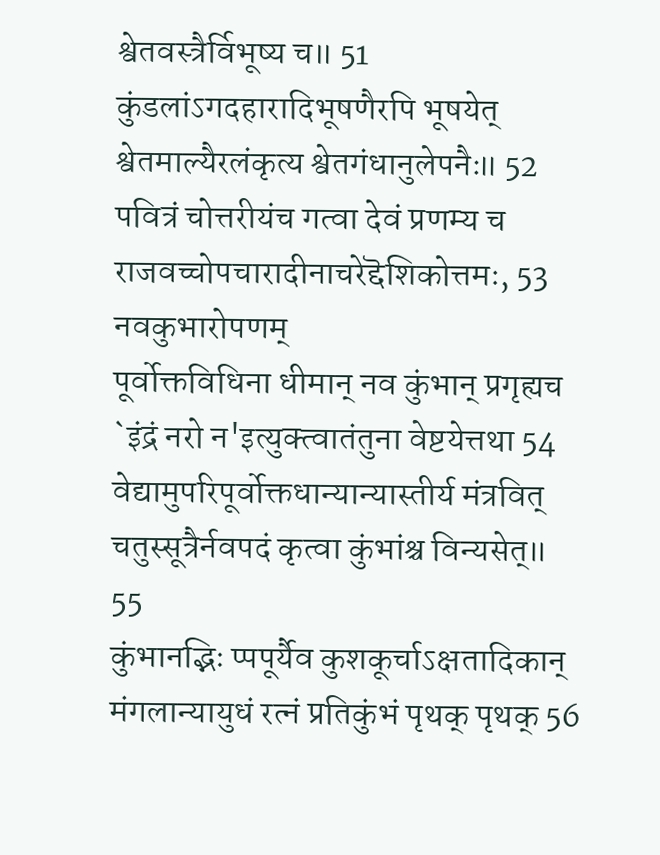श्वेतवस्त्रैर्विभूष्य च॥ 51
कुंडलांऽगदहारादिभूषणैरपि भूषयेत्
श्वेतमाल्यैरलंकृत्य श्वेतगंधानुलेपनैः॥ 52
पवित्रं चोत्तरीयंच गत्वा देवं प्रणम्य च
राजवच्चोपचारादीनाचरेद्दॆशिकोत्तमः, 53
नवकुभारोपणम्
पूर्वोक्तविधिना धीमान्‌ नव कुंभान्‌ प्रगृह्यच
`इंद्रं नरो न'इत्युक्त्वातंतुना वेष्टयेत्तथा 54
वेद्यामुपरिपूर्वोक्तधान्यान्यास्तीर्य मंत्रवित्
चतुस्सूत्रैर्नवपदं कृत्वा कुंभांश्च विन्यसेत्॥ 55
कुंभानद्भिः प्पपूर्यैव कुशकूर्चाऽक्षतादिकान्‌
मंगलान्यायुधं रत्नं प्रतिकुंभं पृथक्‌ पृथक्‌ 56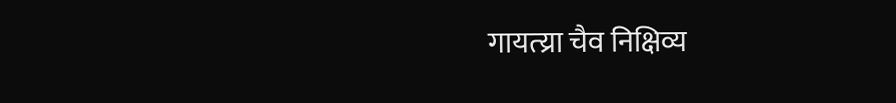गायत्य्रा चैव निक्षिव्य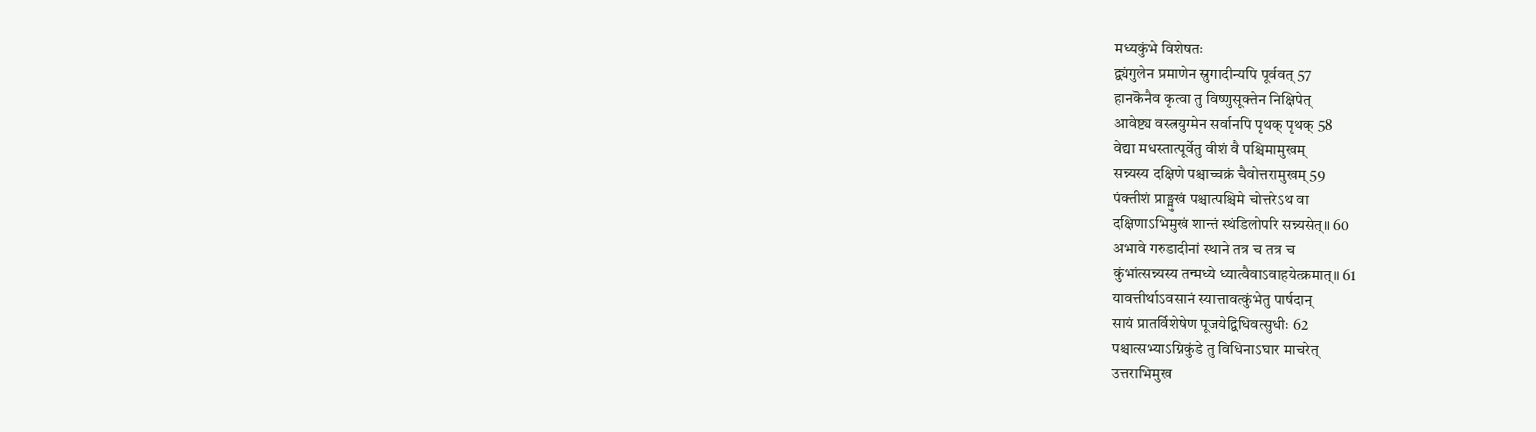मध्यकुंभे विशेषतः
द्व्यंगुलेन प्रमाणेन स्रुगादीन्यपि पूर्ववत्‌ 57
हानकॆनैव कृत्वा तु विष्णुसूक्तेन निक्षिपेत्
आवेष्ट्य वस्त्रयुग्मेन सर्वानपि पृथक् पृथक् 58
वेद्या मधस्तात्पूर्वेतु वीशं वै पश्चिमामुखम्
सन्न्यस्य दक्षिणे पश्चाच्चक्रं चैवोत्तरामुखम् 59
पंक्तीशं प्राङ्मुखं पश्चात्पश्चिमे चोत्तरेऽथ वा
दक्षिणाऽभिमुखं शान्तं स्थंडिलोपरि सन्न्यसेत्॥ 60
अभावे गरुडादीनां स्थाने तत्र च तत्र च
कुंभांत्सन्न्यस्य तन्मध्ये ध्यात्वैवाऽवाहयेत्क्रमात्॥ 61
यावत्तीर्थाऽवसानं स्यात्तावत्कुंभेतु पार्षदान्‌
सायं प्रातर्विशेषेण पूजयेद्विधिवत्सुधीः 62
पश्चात्सभ्याऽग्निकुंडे तु विधिनाऽघार माचरेत्
उत्तराभिमुख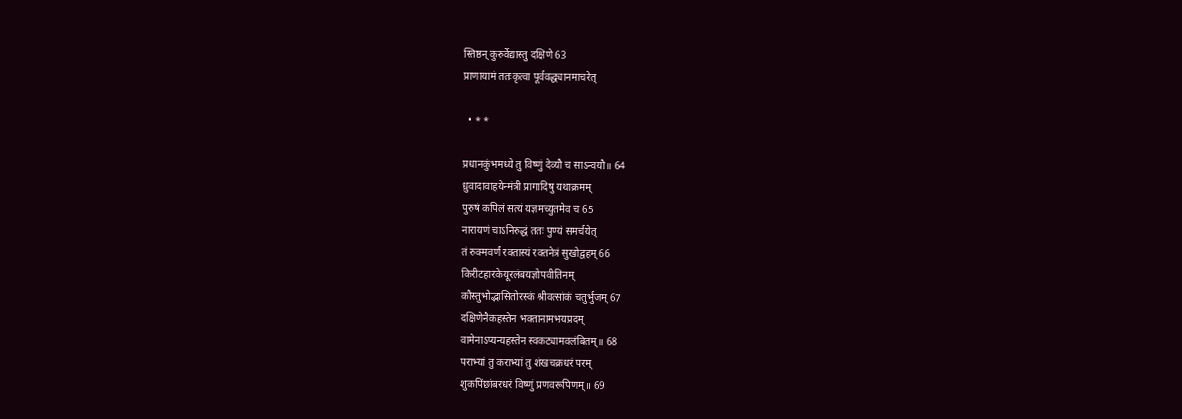स्तिष्ठन्‌ कुरुर्वेद्यास्तु दक्षिणे 63
प्राणायामं ततःकृत्वा पूर्ववद्ध्यानमाचरेत्

  • * *

प्रधानकुंभमध्ये तु विष्णुं देव्यौ च साऽन्वयौ॥ 64
ध्रुवादावाहयेन्मंत्री प्रागादिषु यथाक्रमम्
पुरुषं कपिलं सत्यं यज्ञमच्युतमेव च 65
नारायणं चाऽनिरुद्धं ततः पुण्यं समर्चयेत्
तं रुक्मवर्णं रक्तास्यं रक्तनेत्रं सुखोद्वहम् 66
किरीटहारकेयूरलंबयज्ञोपवीतिनम्
कौस्तुभोद्भासितोरस्कं श्रीवत्सांकं चतुर्भुजम् 67
दक्षिणेनैकहस्तेन भक्तानामभयप्रदम्
वामेनाऽप्यन्यहस्तेन स्वकट्यामवलंबितम्॥ 68
पराभ्यां तु कराभ्यां तु शंखचक्रधरं परम्
शुकपिंछांबरधरं विष्णुं प्रणवरूपिणम्॥ 69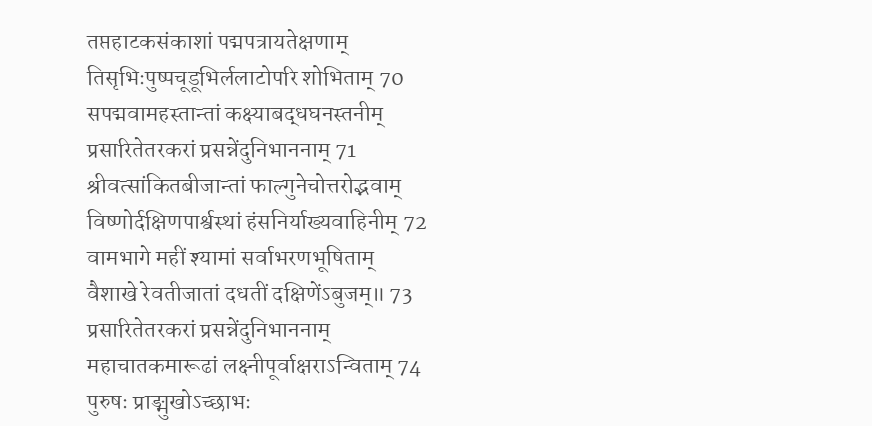तप्तहाटकसंकाशां पद्मपत्रायतेक्षणाम्
तिसृभिःपुष्पचूडूभिर्ललाटोपरि शोभिताम् 70
सपद्मवामहस्तान्तां कक्ष्याबद्धघनस्तनीम्
प्रसारितेतरकरां प्रसन्नेंदुनिभाननाम् 71
श्रीवत्सांकितबीजान्तां फाल्गुनेचोत्तरोद्भवाम्
विष्णोर्दक्षिणपार्श्वस्थां हंसनिर्याख्यवाहिनीम् 72
वामभागे महीं श्यामां सर्वाभरणभूषिताम्
वैशाखे रेवतीजातां दधतीं दक्षिणेंऽबुजम्॥ 73
प्रसारितेतरकरां प्रसन्नेंदुनिभाननाम्
महाचातकमारूढां लक्ष्नीपूर्वाक्षराऽन्विताम् 74
पुरुषः प्राङ्मुखोऽच्छाभः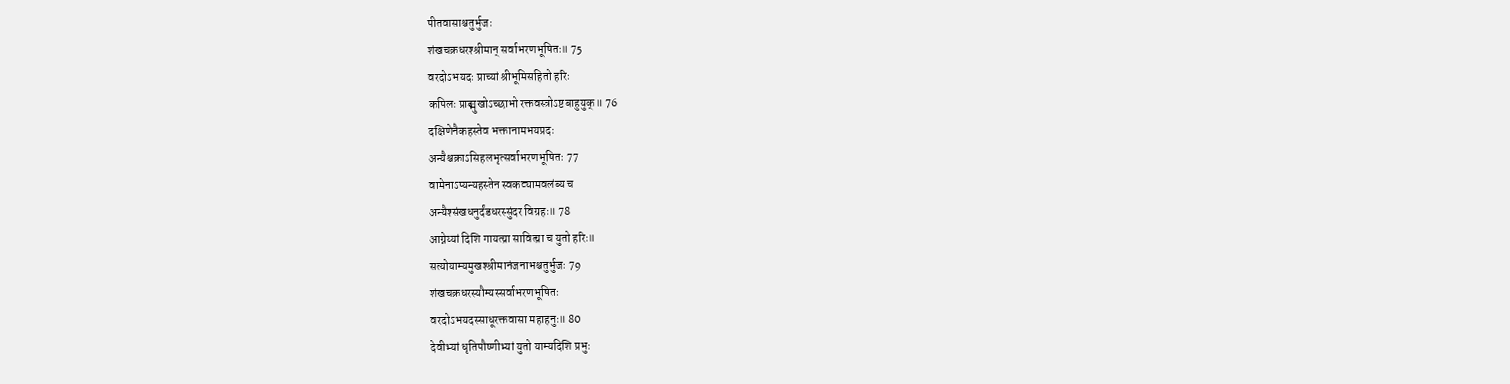पीतवासाश्चतुर्भुजः
शंखचक्रधरश्श्रीमान्‌ सर्वाभरणभूषितः॥ 75
वरदोऽभयदः प्राच्यां श्रीभूमिसहितो हरिः
कपिलः प्राङ्मुखोऽच्छाभो रक्तवस्त्रोऽष्टबाहुयुक्‌॥ 76
दक्षिणेनैकहस्तेव भक्तानामभयप्रदः
अन्यैश्चक्राऽसिहलभृत्सर्वाभरणभूषितः 77
वामेनाऽप्यन्यहस्तेन स्वकट्यामवलंब्य च
अन्यैश्संखधनुर्दंडधरस्सुंदर विग्रहः॥ 78
आग्नेय्यां दिशि गायत्य्रा सावित्य्रा च युतो हरिः॥
सत्योयाम्यमुखश्श्रीमानंजनाभश्चतुर्भुजः 79
शंखचक्रधरस्यौम्यस्सर्वाभरणभूषितः
वरदोऽभयदस्साधूरक्तवासा महाहनुः॥ 80
देवीभ्यां धृतिपौष्णीभ्यां युतो याम्यदिशि प्रभुः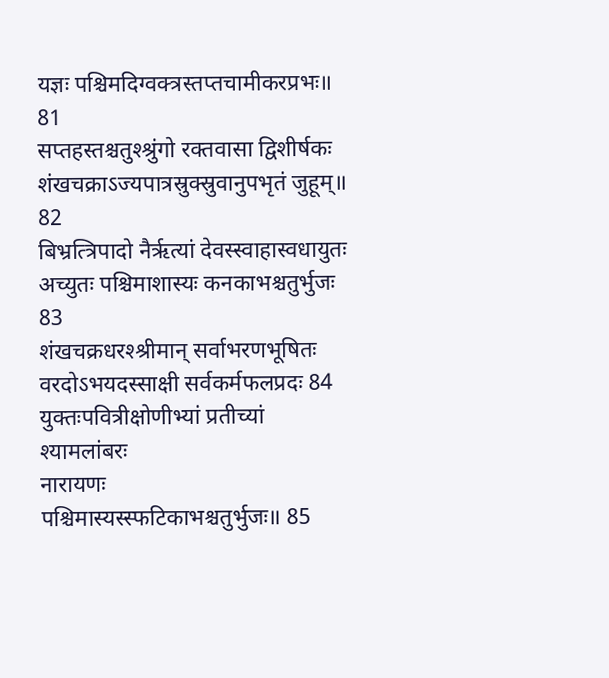यज्ञः पश्चिमदिग्वक्त्रस्तप्तचामीकरप्रभः॥ 81
सप्तहस्तश्चतुश्श्रुंगो रक्तवासा द्विशीर्षकः
शंखचक्राऽज्यपात्रस्रुक्स्रुवानुपभृतं जुहूम्॥ 82
बिभ्रत्त्रिपादो नैर्ऋत्यां देवस्स्वाहास्वधायुतः
अच्युतः पश्चिमाशास्यः कनकाभश्चतुर्भुजः 83
शंखचक्रधरश्श्रीमान्‌ सर्वाभरणभूषितः
वरदोऽभयदस्साक्षी सर्वकर्मफलप्रदः 84
युक्तःपवित्रीक्षोणीभ्यां प्रतीच्यां श्यामलांबरः
नारायणः पश्चिमास्यस्स्फटिकाभश्चतुर्भुजः॥ 85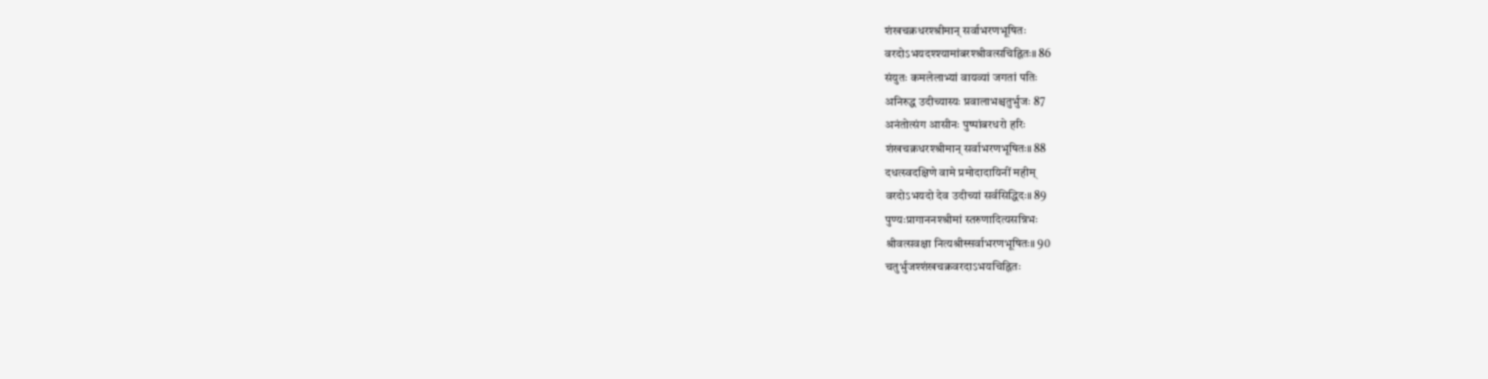शंखचक्रधरश्श्रीमान्‌ सर्वाभरणभूषितः
वरदोऽभयदश्श्यामांबरश्श्रीवत्सचिह्नितः॥ 86
संयुतः कमलेलाभ्यां वायव्यां जगतां पतिः
अनिरुद्ध उदीच्यास्यः प्रवालाभश्चतुर्भुजः 87
अनंतोत्संग आसीनः पुष्पांबरधरो हरिः
शंखचक्रधरश्श्रीमान्‌ सर्वाभरणभूषितः॥ 88
दधत्स्वदक्षिणे वामे प्रमोदादायिनीं महीम्
वरदोऽभयदो देव उदीच्यां सर्वसिद्धिदः॥ 89
पुण्यःप्रागाननश्श्रीमां स्तरुणादित्यसन्निभः
श्रीवत्सवक्षा नित्यश्रीस्सर्वाभरणभूषितः॥ 90
चतुर्भुजश्शंखचक्रवरदाऽभयचिह्नितः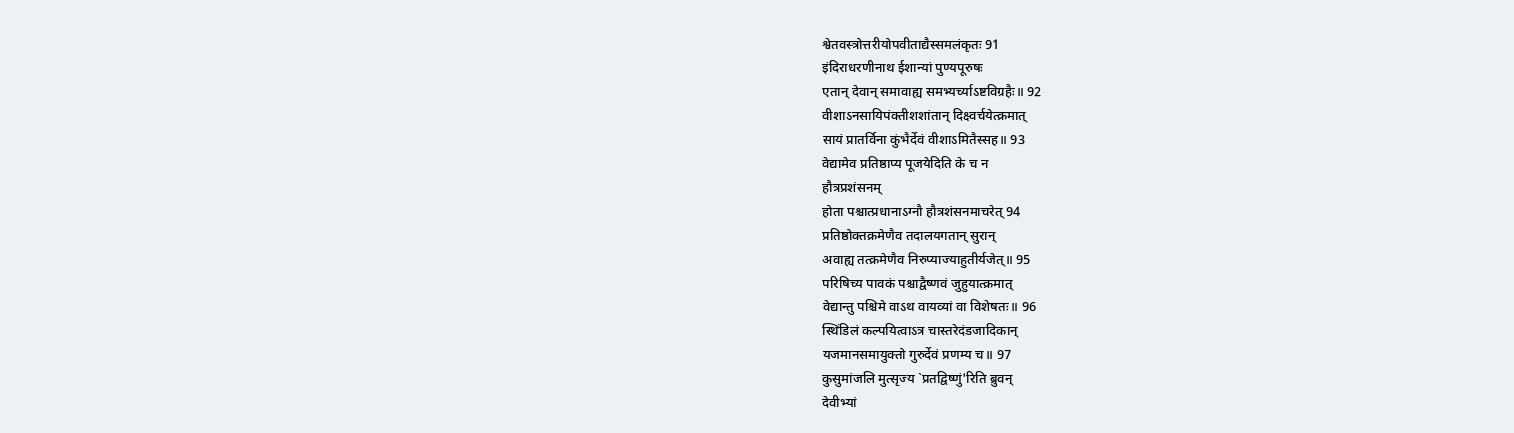श्वेतवस्त्रोत्तरीयोपवीताद्यैस्समलंकृतः 91
इंदिराधरणीनाथ ईशान्यां पुण्यपूरुषः
एतान्‌ देवान्‌ समावाह्य समभ्यर्च्याऽष्टविग्रहैः॥ 92
वीशाऽनसायिपंक्तीशशांतान्‌ दिक्ष्वर्चयेत्क्रमात्
सायं प्रातर्विना कुंभैर्देवं वीशाऽमितैस्सह॥ 93
वेद्यामेव प्रतिष्ठाप्य पूजयेदिति के च न
हौत्रप्रशंसनम्
होता पश्चात्प्रधानाऽग्नौ हौत्रशंसनमाचरेत् 94
प्रतिष्ठोक्तक्रमेणैव तदालयगतान्‌ सुरान्‌
अवाह्य तत्क्रमेणैव निरुप्याज्याहुतीर्यजेत्॥ 95
परिषिच्य पावकं पश्चाद्वैष्णवं जुहुयात्क्रमात्
वेद्यान्तु पश्चिमे वाऽथ वायव्यां वा विशेषतः॥ 96
स्थिंडिलं कल्पयित्वाऽत्र चास्तरेदंडजादिकान्‌
यजमानसमायुक्तो गुरुर्देवं प्रणम्य च॥ 97
कुसुमांजलि मुत्सृज्य `प्रतद्विष्णुं'रिति ब्रुवन्‌
देवीभ्यां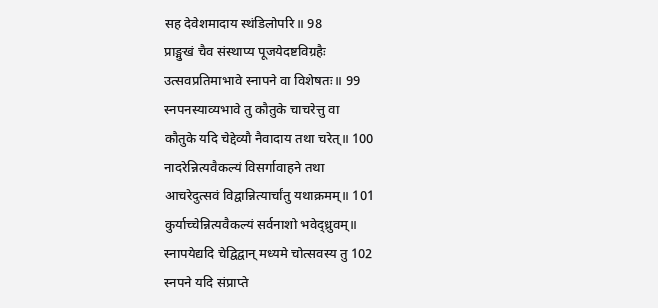सह देवेशमादाय स्थंडिलोपरि॥ 98
प्राङ्मुखं चैव संस्थाप्य पूजयेदष्टविग्रहैः
उत्सवप्रतिमाभावे स्नापने वा विशेषतः॥ 99
स्नपनस्याव्यभावे तु कौतुके चाचरेत्तु वा
कौतुके यदि चेद्देव्यौ नैवादाय तथा चरेत्॥ 100
नादरेन्नित्यवैकल्यं विसर्गावाहने तथा
आचरेदुत्सवं विद्वान्नित्यार्चांतु यथाक्रमम्॥ 101
कुर्याच्चेन्नित्यवैकल्यं सर्वनाशो भवेद्ध्रुवम्॥
स्नापयेद्यदि चेद्विद्वान्‌ मध्यमे चोत्सवस्य तु 102
स्नपने यदि संप्राप्ते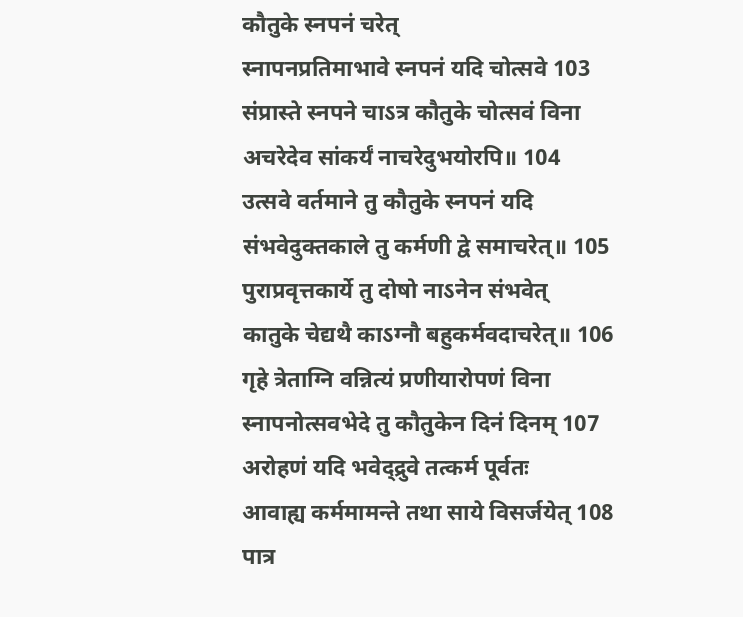कौतुके स्नपनं चरेत्
स्नापनप्रतिमाभावे स्नपनं यदि चोत्सवे 103
संप्रास्ते स्नपने चाऽत्र कौतुके चोत्सवं विना
अचरेदेव सांकर्यं नाचरेदुभयोरपि॥ 104
उत्सवे वर्तमाने तु कौतुके स्नपनं यदि
संभवेदुक्तकाले तु कर्मणी द्वे समाचरेत्॥ 105
पुराप्रवृत्तकार्ये तु दोषो नाऽनेन संभवेत्
कातुके चेद्यथै काऽग्नौ बहुकर्मवदाचरेत्॥ 106
गृहे त्रेताग्नि वन्नित्यं प्रणीयारोपणं विना
स्नापनोत्सवभेदे तु कौतुकेन दिनं दिनम् 107
अरोहणं यदि भवेद्द्रुवे तत्कर्म पूर्वतः
आवाह्य कर्ममामन्ते तथा साये विसर्जयेत् 108
पात्र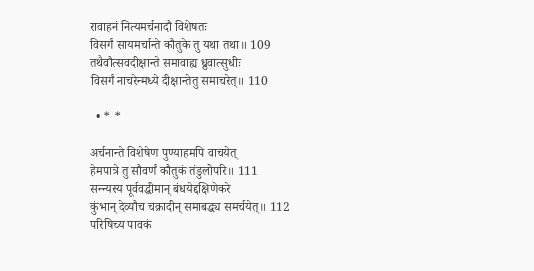रावाहनं नित्यमर्चनादौ विशेषतः
विसर्गं सायमर्चान्ते कौतुके तु यथा तथा॥ 109
तथैवौत्सवदीक्षान्ते समावाह्य ध्रुवात्सुधीः
विसर्गं नाचरेन्मध्ये दीक्षान्तेतु समाचरेत्॥ 110

  • * *

अर्चनान्ते विशेषेण पुण्याहमपि वाचयेत्
हेमपात्रे तु सौवर्णं कौतुकं तंडुलोपरि॥ 111
सन्न्यस्य पूर्ववद्धीमान्‌ बंधयेद्दक्षिणेकरे
कुंभान्‌ देव्यौच चक्रादीन्‌ समाबद्ध्य समर्चयेत्॥ 112
परिषिच्य पावकं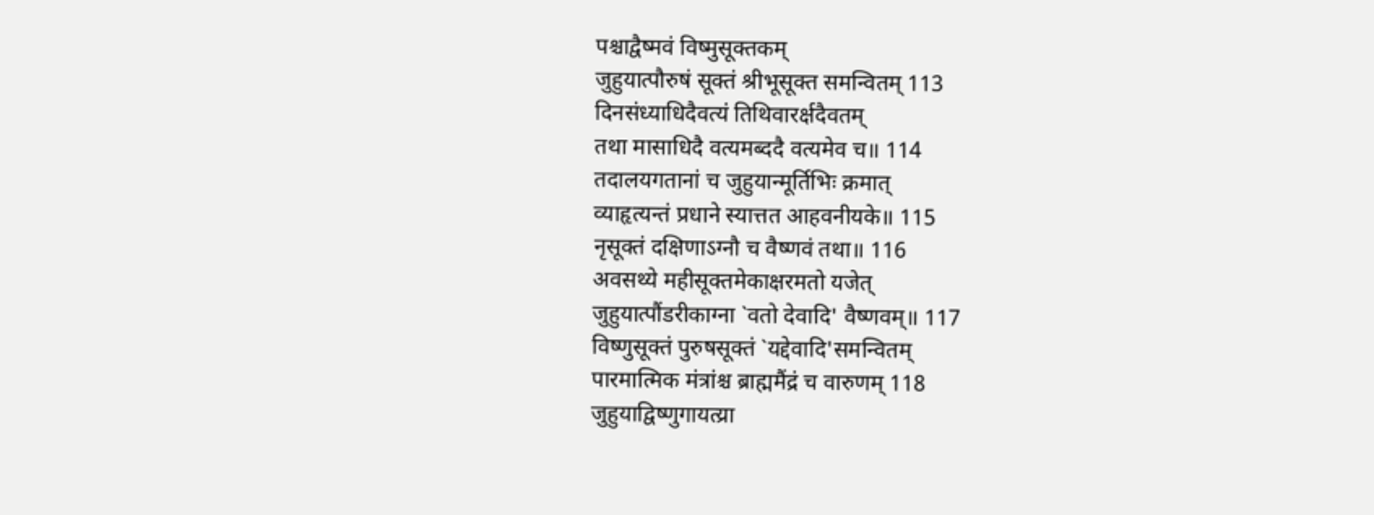पश्चाद्वैष्मवं विष्मुसूक्तकम्
जुहुयात्पौरुषं सूक्तं श्रीभूसूक्त समन्वितम् 113
दिनसंध्याधिदैवत्यं तिथिवारर्क्षदैवतम्
तथा मासाधिदै वत्यमब्ददै वत्यमेव च॥ 114
तदालयगतानां च जुहुयान्मूर्तिभिः क्रमात्
व्याहृत्यन्तं प्रधाने स्यात्तत आहवनीयके॥ 115
नृसूक्तं दक्षिणाऽग्नौ च वैष्णवं तथा॥ 116
अवसथ्ये महीसूक्तमेकाक्षरमतो यजेत्
जुहुयात्पौंडरीकाग्ना `वतो देवादि' वैष्णवम्॥ 117
विष्णुसूक्तं पुरुषसूक्तं `यद्देवादि'समन्वितम्
पारमात्मिक मंत्रांश्च ब्राह्ममैंद्रं च वारुणम् 118
जुहुयाद्विष्णुगायत्य्रा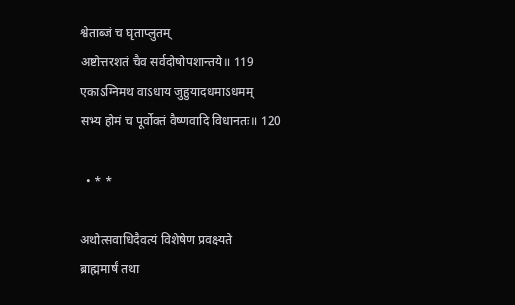श्वेताब्जं च घृताप्लुतम्
अष्टोत्तरशतं चैव सर्वदोषोपशान्तये॥ 119
एकाऽग्निमथ वाऽधाय जुहुयादधमाऽधमम्
सभ्य होमं च पूर्वोक्तं वैष्णवादि विधानतः॥ 120

  • * *

अथोत्सवाधिदैवत्यं विशेषेण प्रवक्ष्यते
ब्राह्ममार्षं तथा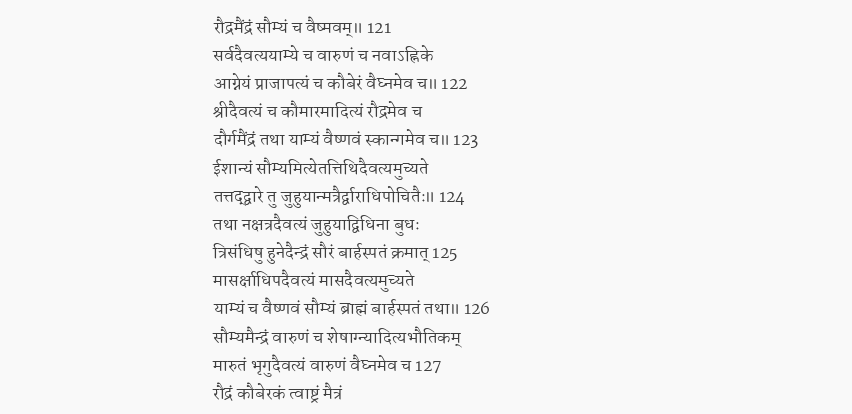रौद्रमैंद्रं सौम्यं च वैष्मवम्॥ 121
सर्वदैवत्ययाम्ये च वारुणं च नवाऽह्निके
आग्नेयं प्राजापत्यं च कौबेरं वैघ्नमेव च॥ 122
श्रीदैवत्यं च कौमारमादित्यं रौद्रमेव च
दौर्गमैंद्रं तथा याम्यं वैष्णवं स्कान्गमेव च॥ 123
ईशान्यं सौम्यमित्येतत्तिथिदैवत्यमुच्यते
तत्तद्द्वारे तु जुहुयान्मत्रैर्द्वाराधिपोचितैः॥ 124
तथा नक्षत्रदैवत्यं जुहुयाद्विधिना बुधः
त्रिसंधिषु हुनेदैन्द्रं सौरं बार्हस्पतं क्रमात् 125
मासर्क्षाधिपदैवत्यं मासदैवत्यमुच्यते
याम्यं च वैष्णवं सौम्यं ब्राह्मं बार्हस्पतं तथा॥ 126
सौम्यमैन्द्रं वारुणं च शेषाग्न्यादित्यभौतिकम्
मारुतं भृगुदैवत्यं वारुणं वैघ्नमेव च 127
रौद्रं कौबेरकं त्वाष्ट्रं मैत्रं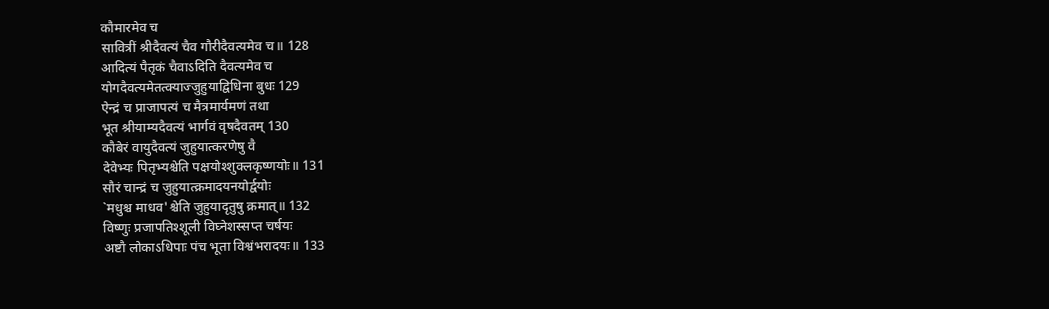कौमारमेव च
सावित्रीं श्रीदैवत्यं चैव गौरीदैवत्यमेव च॥ 128
आदित्यं पैतृकं चैवाऽदिति दैवत्यमेव च
योगदैवत्यमेतत्क्याज्जुहुयाद्विधिना बुधः 129
ऐन्द्रं च प्राजापत्यं च मैत्रमार्यमणं तथा
भूत श्रीयाम्यदैवत्यं भार्गवं वृषदैवतम् 130
कौबेरं वायुदैवत्यं जुहुयात्करणेषु वै
देवेभ्यः पितृभ्यश्चेति पक्षयोश्शुक्लकृष्णयोः॥ 131
सौरं चान्द्रं च जुहुयात्क्रमादयनयोर्द्वयोः
`मधुश्च माधव'श्चेति जुहुयादृतुषु क्रमात्॥ 132
विष्णुः प्रजापतिश्शूली विघ्नेशस्सप्त चर्षयः
अष्टौ लोकाऽधिपाः पंच भूता विश्वंभरादयः॥ 133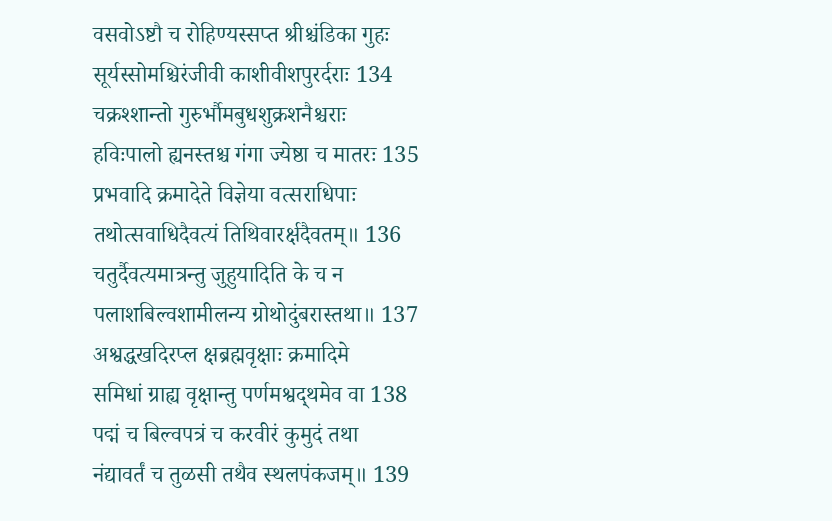वसवोऽष्टौ च रोहिण्यस्सप्त श्रीश्चंडिका गुहः
सूर्यस्सोमश्चिरंजीवी काशीवीशपुरर्दराः 134
चक्रश्शान्तो गुरुर्भौमबुधशुक्रशनैश्चराः
हविःपालो ह्यनस्तश्च गंगा ज्येष्ठा च मातरः 135
प्रभवादि क्रमादेते विज्ञेया वत्सराधिपाः
तथोत्सवाधिदैवत्यं तिथिवारर्क्षदैवतम्॥ 136
चतुर्दैवत्यमात्रन्तु जुहुयादिति के च न
पलाशबिल्वशामीलन्य ग्रोथोदुंबरास्तथा॥ 137
अश्वद्धखदिरप्ल क्षब्रह्मवृक्षाः क्रमादिमे
समिधां ग्राह्य वृक्षान्तु पर्णमश्वद्थमेव वा 138
पद्मं च बिल्वपत्रं च करवीरं कुमुदं तथा
नंद्यावर्तं च तुळसी तथैव स्थलपंकजम्॥ 139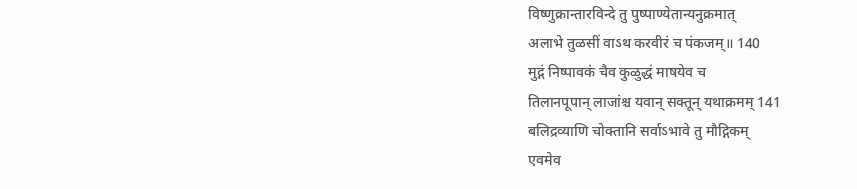विष्णुक्रान्तारविन्दे तु पुष्पाण्येतान्यनुक्रमात्
अलाभे तुळसीं वाऽथ करवीरं च पंकजम्॥ 140
मुद्गं निष्पावकं चैव कुळुद्धं माषयेव च
तिलानपूपान्‌ लाजांश्च यवान्‌ सक्तून्‌ यथाक्रमम् 141
बलिद्रव्याणि चोक्तानि सर्वाऽभावे तु मौद्गिकम्
एवमेव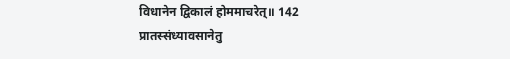विधानेन द्विकालं होममाचरेत्॥ 142
प्रातस्संध्यावसानेतु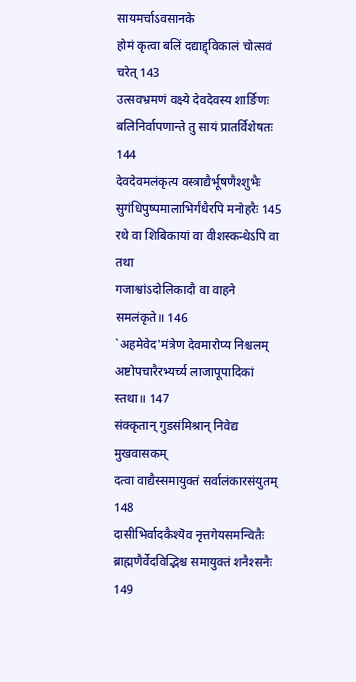सायमर्चाऽवसानके
होमं कृत्वा बलिं दद्याद्द्विकालं चोत्सवं चरेत् 143
उत्सवभ्रमणं वक्ष्ये देवदेवस्य शार्ङिणः
बलिनिर्वापणान्ते तु सायं प्रातर्विशेषतः 144
देवदेवमलंकृत्य वस्त्राद्यैर्भूषणैश्शुभैः
सुगंधिपुष्पमालाभिर्गंधैरपि मनोहरैः 145
रथे वा शिबिकायां वा वीशस्कन्धेऽपि वा तथा
गजाश्वांऽदोलिकादौ वा वाहने समलंकृते॥ 146
`अहमेवेद'मंत्रेण देवमारोप्य निश्चलम्
अष्टोपचारैरभ्यर्च्य लाजापूपादिकां स्तथा॥ 147
संक्कृतान्‌ गुडसंमिश्रान्‌ निवेद्य मुखवासकम्
दत्वा वाद्यैस्समायुक्तं सर्वालंकारसंयुतम् 148
दासीभिर्वादकैश्यॆव नृत्तगेयसमन्वितैः
ब्राह्मणैर्वेदविद्भिश्च समायुक्तं शनैश्सनैः 149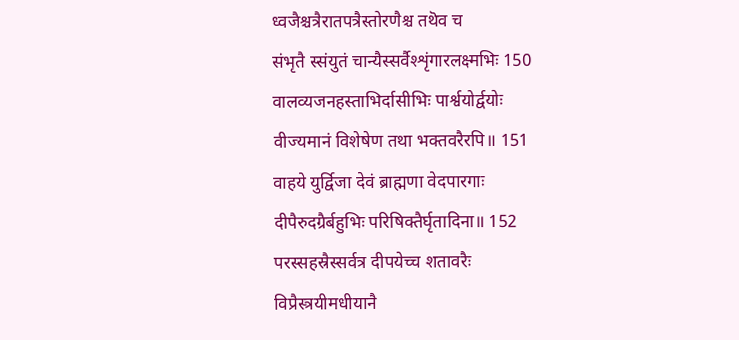ध्वजैश्चत्रैरातपत्रैस्तोरणैश्च तथॆव च
संभृतै स्संयुतं चान्यैस्सर्वैश्शृंगारलक्ष्मभिः 150
वालव्यजनहस्ताभिर्दासीभिः पार्श्वयोर्द्वयोः
वीज्यमानं विशेषेण तथा भक्तवरैरपि॥ 151
वाहये युर्द्विजा देवं ब्राह्मणा वेदपारगाः
दीपैरुदग्रैर्बहुभिः परिषिक्तैर्घृतादिना॥ 152
परस्सहस्रैस्सर्वत्र दीपयेच्च शतावरैः
विप्रैस्त्रयीमधीयानै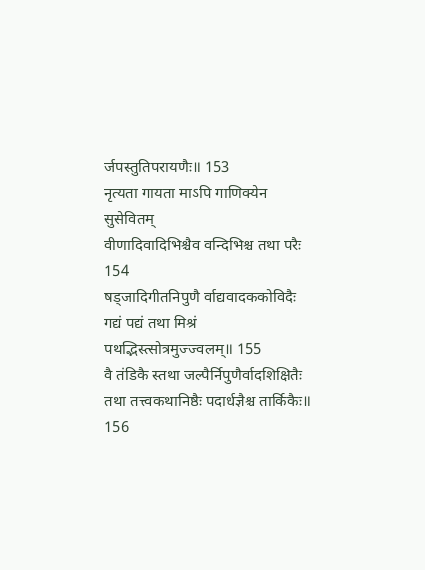र्जपस्तुतिपरायणैः॥ 153
नृत्यता गायता माऽपि गाणिक्येन सुसेवितम्
वीणादिवादिभिश्चैव वन्दिभिश्च तथा परैः 154
षड्जादिगीतनिपुणै र्वाद्यवादककोविदैः
गद्यं पद्यं तथा मिश्रं पथद्भिस्त्सोत्रमुज्ज्वलम्॥ 155
वै तंडिकै स्तथा जल्पैर्निपुणैर्वादशिक्षितैः
तथा तत्त्वकथानिष्ठैः पदार्धज्ञैश्च तार्किकैः॥ 156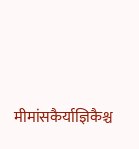मीमांसकैर्याज्ञिकैश्च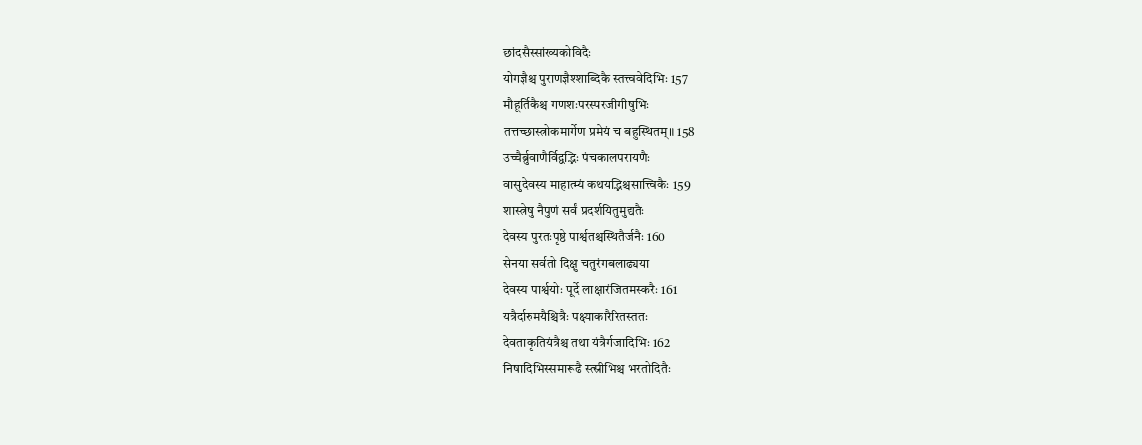छांदसैस्सांख्यकोविदैः
योगज्ञैश्च पुराणज्ञैश्शाब्दिकै स्तत्त्ववेदिभिः 157
मौहूर्तिकैश्च गणशःपरस्परजीगीषुभिः
तत्तच्छास्त्रोकमार्गेण प्रमेयं च बहुस्थितम्॥ 158
उच्चैर्ब्रुवाणैर्विद्वद्भिः पंचकालपरायणैः
वासुदेवस्य माहात्म्यं कथयद्भिश्चसात्त्विकैः 159
शास्त्रेषु नैपुणं सर्वं प्रदर्शयितुमुद्यतैः
देवस्य पुरतःपृष्ठे पार्श्वतश्चस्थितैर्जनैः 160
सेनया सर्वतो दिक्षु चतुरंगबलाढ्यया
देवस्य पार्श्वयोः पूर्दे लाक्षारंजितमस्करैः 161
यत्रैर्दारुमयैश्चित्रैः पक्ष्याकारैरितस्ततः
देवताकृतियंत्रैश्च तथा यंत्रैर्गजादिभिः 162
निषादिभिस्समारूढै स्त्स्रीभिश्च भरतोदितैः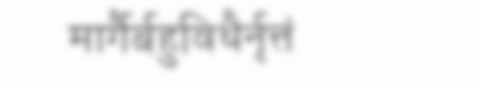मार्गैर्बहुविधैर्नृत्तं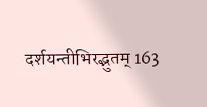दर्शयन्तीभिरद्भुतम् 163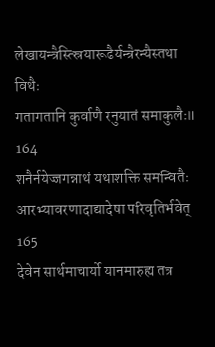लेखायन्त्रैस्त्स्रियारूढैर्यन्त्रैरन्यैस्तथा विथैः
गतागतानि कुर्वाणै रनुयातं समाकुलैः॥ 164
शनैर्नयेज्जगन्नाथं यथाशक्ति समन्वितैः
आरभ्यावरणादाद्यादेषा परिवृतिर्भवेत् 165
देवेन सार्थमाचार्यो यानमारुह्य तत्र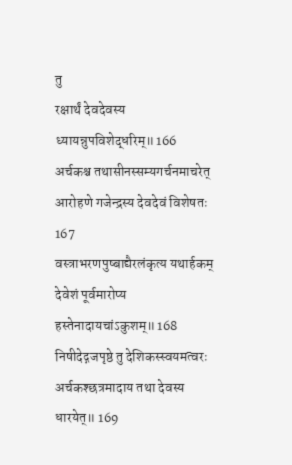तु
रक्षार्थं देवदेवस्य ध्यायन्नुपविशेद्धरिम्॥ 166
अर्चकश्च तथासीनस्सम्यगर्चनमाचरेत्
आरोहणे गजेन्द्रस्य देवदेवं विशेषतः 167
वस्त्राभरणपुष्बाद्यैरलंकृत्य यथार्हकम्
देवेशं पूर्वमारोप्य हस्तेनादायचांऽकुशम्॥ 168
निषीदेद्गजपृष्ठे तु देशिकस्स्वयमत्वरः
अर्चकश्छत्रमादाय तथा देवस्य धारयेत्॥ 169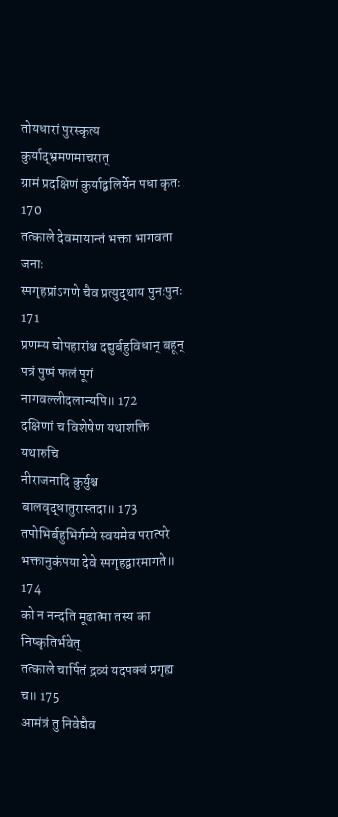तोयधारां पुरस्कृत्य कुर्याद्भ्रमणमाचरात्
ग्रामं प्रदक्षिणं कुर्याद्बलिर्येन पधा कृतः 170
तत्काले देवमायान्तं भक्ता भागवता जनाः
स्पगृहप्रांऽगणे चैव प्रत्युद्थाय पुनःपुनः 171
प्रणम्य चोपहारांश्च दद्युर्बहुविधान्‌ बहून्‌
पत्रं पुष्पं फलं पूगं नागवल्लीदलान्यपि॥ 172
दक्षिणां च विशेषेण यथाशक्ति यथारुचि
नीराजनादि कुर्युश्च बालवृद्धातुरास्तदा॥ 173
तपोभिर्बहुभिर्गम्ये स्वयमेव परात्परे
भक्तानुकंपया देवे स्पगृहद्वारमागते॥ 174
को न नन्दति मूढात्मा तस्य का निष्कृतिर्भवेत्
तत्काले चार्पितं द्रव्यं यदपक्वं प्रगृह्य च॥ 175
आमंत्रं तु निवेद्यैव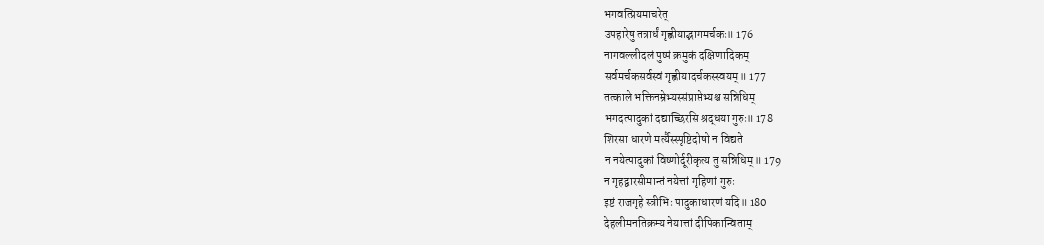भगवत्प्रियमाचरेत्
उपहारेषु तत्रार्धं गृह्णीयाद्भागमर्चकः॥ 176
नागवल्लीदलं पुष्पं क्रमुकं दक्षिणादिकम्
सर्वमर्चकसर्वस्वं गृह्णीयादर्चकस्स्वयम्॥ 177
तत्काले भक्तिनम्रेभ्यस्संप्राप्तेभ्यश्च सन्निधिम्
भगदत्पादुकां दद्याच्छिरसि श्रद्धया गुरुः॥ 178
शिरसा धारणे मर्त्यैस्स्पृष्टिदोषो न विद्यते
न नयेत्पादुकां विष्णोर्दूरीकृत्य तु सन्निधिम्॥ 179
न गृहद्वारसीमान्तं नयेत्तां गृहिणां गुरुः
इष्टं राजगृहे स्त्रीभिः पादुकाधारणं यदि॥ 180
देहलीमनतिक्रम्य नेयात्तां दीपिकान्विताम्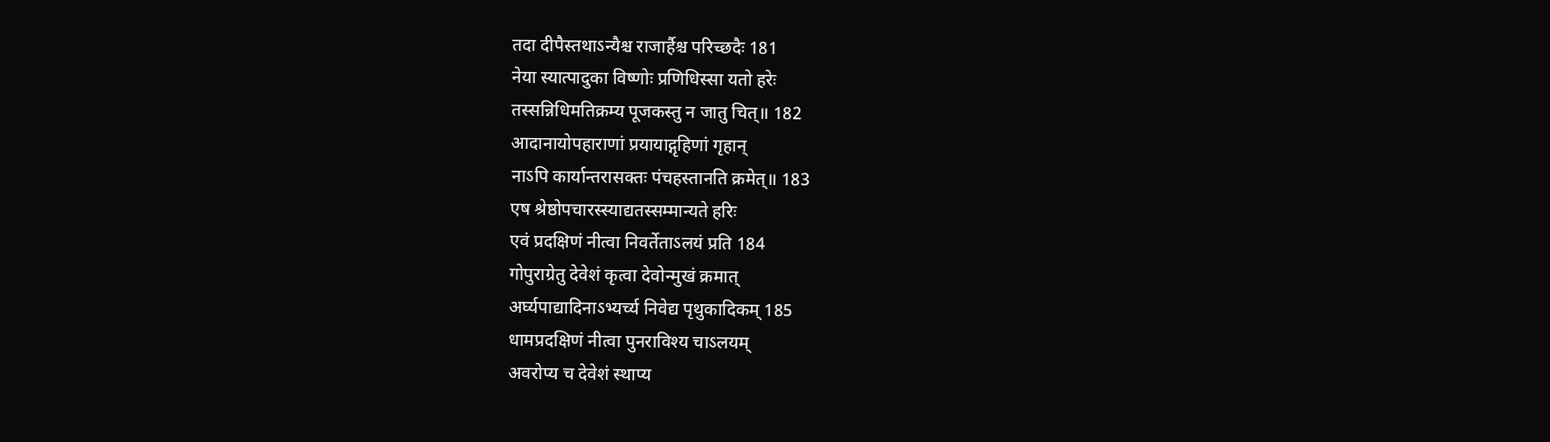तदा दीपैस्तथाऽन्यैश्च राजार्हैश्च परिच्छदैः 181
नेया स्यात्पादुका विष्णोः प्रणिधिस्सा यतो हरेः
तस्सन्निधिमतिक्रम्य पूजकस्तु न जातु चित्॥ 182
आदानायोपहाराणां प्रयायाद्गृहिणां गृहान्‌
नाऽपि कार्यान्तरासक्तः पंचहस्तानति क्रमेत्॥ 183
एष श्रेष्ठोपचारस्स्याद्यतस्सम्मान्यते हरिः
एवं प्रदक्षिणं नीत्वा निवर्तेताऽलयं प्रति 184
गोपुराग्रेतु देवेशं कृत्वा देवोन्मुखं क्रमात्
अर्घ्यपाद्यादिनाऽभ्यर्च्य निवेद्य पृथुकादिकम् 185
धामप्रदक्षिणं नीत्वा पुनराविश्य चाऽलयम्
अवरोप्य च देवेशं स्थाप्य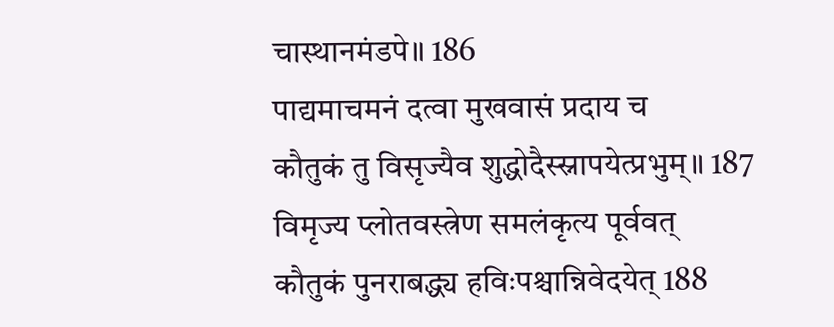चास्थानमंडपे॥ 186
पाद्यमाचमनं दत्वा मुखवासं प्रदाय च
कौतुकं तु विसृज्यैव शुद्धोदैस्स्नापयेत्प्रभुम्॥ 187
विमृज्य प्लोतवस्त्रेण समलंकृत्य पूर्ववत्
कौतुकं पुनराबद्ध्य हविःपश्चान्निवेदयेत् 188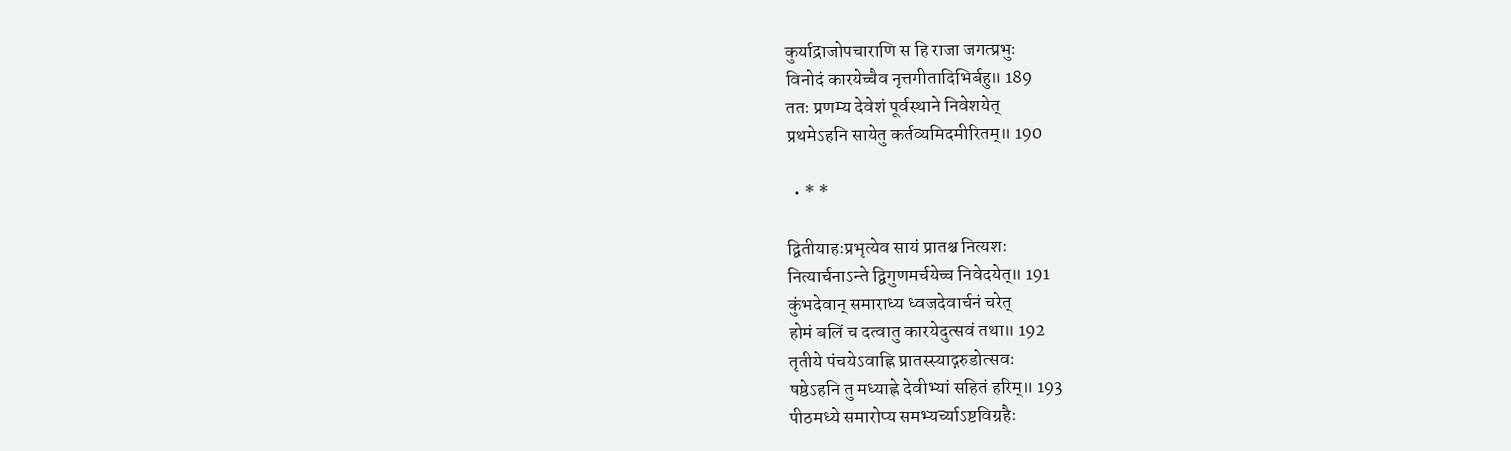कुर्याद्राजोपचाराणि स हि राजा जगत्प्रभुः
विनोदं कारयेच्चैव नृत्तगीतादिभिर्बहु॥ 189
ततः प्रणम्य देवेशं पूर्वस्थाने निवेशयेत्
प्रथमेऽहनि सायेतु कर्तव्यमिदमीरितम्॥ 190

  • * *

द्वितीयाहःप्रभृत्येव सायं प्रातश्च नित्यशः
नित्यार्चनाऽन्ते द्विगुणमर्चयेच्च निवेदयेत्॥ 191
कुंभदेवान्‌ समाराध्य ध्वजदेवार्चनं चरेत्
होमं बलिं च दत्वातु कारयेदुत्सवं तथा॥ 192
तृतीये पंचयेऽवाह्नि प्रातस्स्याद्गरुडोत्सवः
षष्ठेऽहनि तु मध्याह्ने देवीभ्यां सहितं हरिम्॥ 193
पीठमध्ये समारोप्य समभ्यर्च्याऽष्टविग्रहैः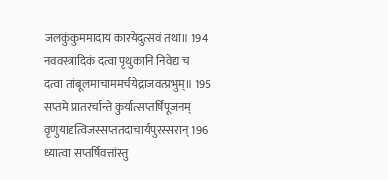जलकुंकुममादाय कारयेदुत्सवं तथा॥ 194
नववस्त्रादिकं दत्वा पृथुकानि निवेद्य च
दत्वा तांबूलमाचाममर्चयेद्राजवत्प्रभुम्॥ 195
सप्तमे प्रातरर्चान्ते कुर्यात्सप्तर्षिपूजनम्
वृणुयादृत्विजस्सप्ततदाचार्यपुरस्सरान्‌ 196
ध्यात्वा सप्तर्षिवत्तांस्तु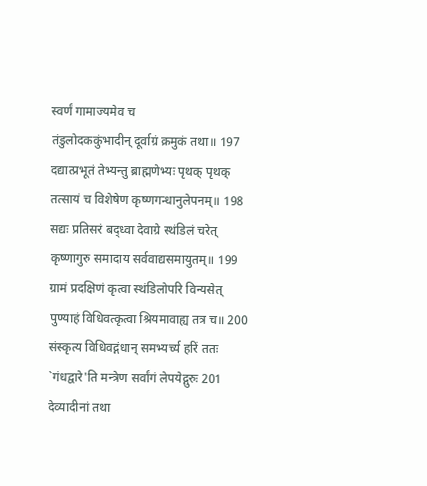स्वर्णं गामाज्यमेव च
तंडुलोदककुंभादीन्‌ दूर्वाग्रं क्रमुकं तथा॥ 197
दद्यात्प्रभूतं तेभ्यन्तु ब्राह्मणेभ्यः पृथक्‌ पृथक्‌
तत्सायं च विशेषेण कृष्णगन्धानुलेपनम्॥ 198
सद्यः प्रतिसरं बद्ध्वा देवाग्रे स्थंडिलं चरेत्
कृष्णागुरु समादाय सर्ववाद्यसमायुतम्॥ 199
ग्रामं प्रदक्षिणं कृत्वा स्थंडिलोपरि विन्यसेत्
पुण्याहं विधिवत्कृत्वा श्रियमावाह्य तत्र च॥ 200
संस्कृत्य विधिवद्गंधान्‌ समभ्यर्च्य हरिं ततः
`गंधद्वारे'ति मन्त्रेण सर्वांगं लेपयेद्गुरुः 201
देव्यादीनां तथा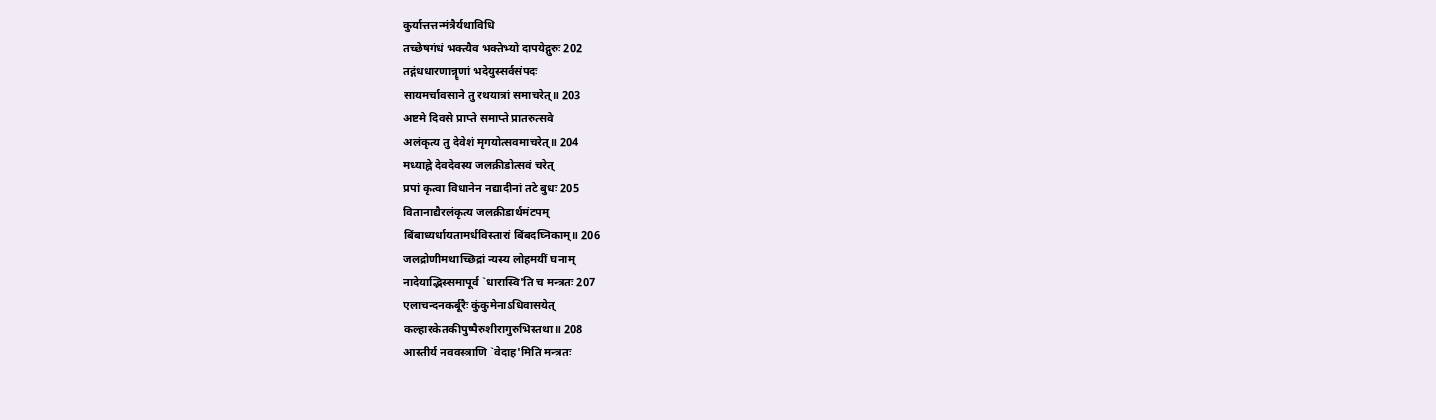कुर्यात्तत्तन्मंत्रैर्यथाविधि
तच्छेषगंधं भक्त्यैव भक्तेभ्यो दापयेद्गुरुः 202
तद्गंधधारणान्नॄणां भदेयुस्सर्वसंपदः
सायमर्चावसाने तु रथयात्रां समाचरेत्॥ 203
अष्टमे दिवसे प्राप्ते समाप्ते प्रातरुत्सवे
अलंकृत्य तु देवेशं मृगयोत्सवमाचरेत्॥ 204
मध्याह्ने देवदेवस्य जलक्रीडोत्सवं चरेत्
प्रपां कृत्वा विधानेन नद्यादीनां तटे बुधः 205
वितानाद्यैरलंकृत्य जलक्रीडार्थमंटपम्
बिंबाध्यर्धायतामर्धविस्तारां बिंबदघ्निकाम्॥ 206
जलद्रोणीमथाच्छिद्रां न्यस्य लोहमयीं घनाम्
नादेयाद्भिस्समापूर्व `धारास्वि'ति च मन्त्रतः 207
एलाचन्दनकर्बूरैः कुंकुमेनाऽधिवासयेत्
कल्हारकेतकीपुष्पैरुशीरागुरुभिस्तथा॥ 208
आस्तीर्य नववस्त्राणि `वेदाह'मिति मन्त्रतः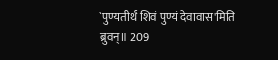`पुण्यतीर्थं शिवं पुण्यं देवावास'मिति ब्रुवन्‌॥ 209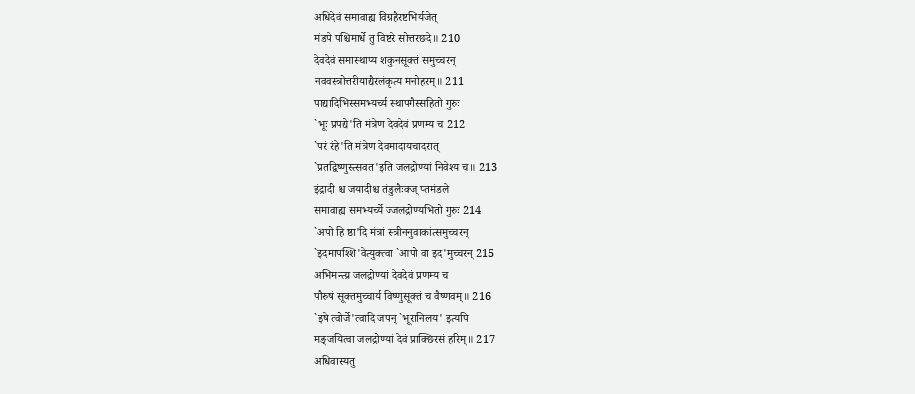अधिदेवं समावाह्य विग्रहैरष्टभिर्यजेत्
मंडपे पश्चिमार्धे तु विष्टरे सोत्तरछदे॥ 210
देवदेवं समास्थाप्य शकुनसूक्तं समुच्चरन्‌
नववस्त्रोत्तरीयाद्यैरलंकृत्य मनोहरम्॥ 211
पाद्यादिभिस्समभ्यर्च्य स्थापगैस्सहितो गुरुः
`भूः प्रपद्ये'ति मंत्रेण देवदेवं प्रणम्य च 212
`परं रंहे'ति मंत्रेण देवमादायचादरात्
`प्रतद्विष्णुस्त्सवत'इति जलद्रोण्यां निवेश्य च॥ 213
इंद्रादी श्च जयादीश्च तंडुलैःक्ज्‌ प्तमंडले
समावाह्य समभ्यर्च्ये ज्जलद्रोण्यभितो गुरुः 214
`अपो हि ष्ठा'दि मंत्रां स्त्रीननुवाकांत्समुच्चरन्‌
`इदमापश्शि'वेत्युक्त्वा `आपो वा इद'मुच्चरन्‌ 215
अभिमन्त्य्र जलद्रोण्यां देवदेवं प्रणम्य च
पौरुषं सूक्तमुच्चार्य विष्णुसूक्तं च वैष्णवम्॥ 216
`इषे त्वोर्जे'त्वादि जपन्‌ `भूरानिलय' इत्यपि
मङ्जयित्वा जलद्रोण्यां देवं प्राक्छिरसं हरिम्॥ 217
अधिवास्यतु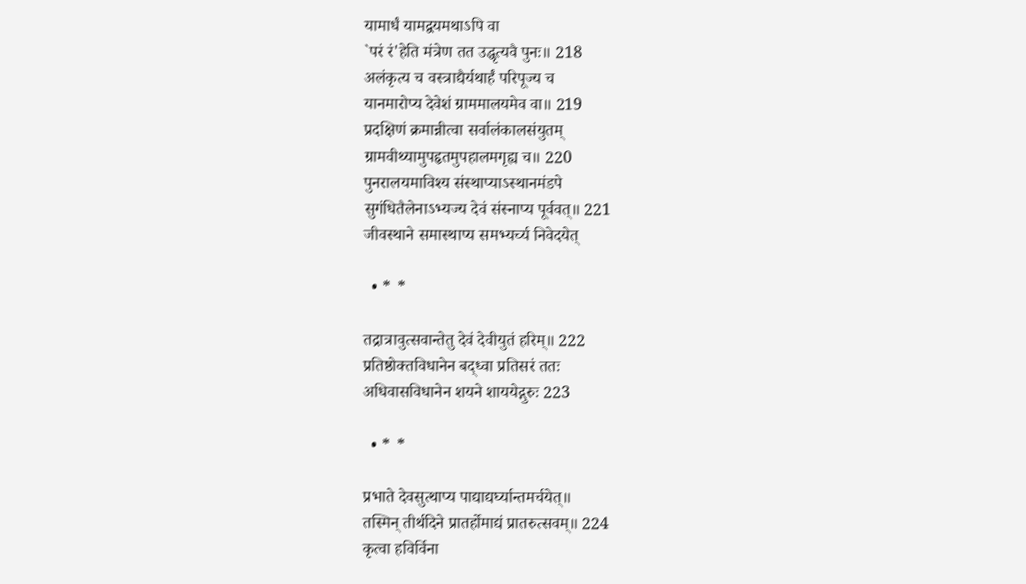यामार्धं यामद्वयमथाऽपि वा
`परं रं'हेति मंत्रेण तत उद्धृत्यवै पुनः॥ 218
अलंकृत्य च वस्त्राद्यैर्यथार्हं परिपूज्य च
यानमारोप्य देवेशं ग्राममालयमेव वा॥ 219
प्रदक्षिणं क्रमान्नीत्वा सर्वालंकालसंयुतम्
ग्रामवीथ्यामुपहृतमुपहालमगृह्य च॥ 220
पुनरालयमाविश्य संस्थाप्याऽस्थानमंडपे
सुगंधितैलेनाऽभ्यज्य देवं संस्नाप्य पूर्ववत्॥ 221
जीवस्थाने समास्थाप्य समभ्यर्च्य निवेदयेत्

  • * *

तद्रात्रावुत्सवान्तेतु देवं देवीयुतं हरिम्॥ 222
प्रतिष्ठोक्तविधानेन बद्ध्वा प्रतिसरं ततः
अधिवासविधानेन शयने शाययेद्गुरुः 223

  • * *

प्रभाते देवसुत्थाप्य पाद्याद्यर्घ्यान्तमर्चयेत्॥
तस्मिन्‌ तीर्थदिने प्रातर्होमाद्यं प्रातरुत्सवम्॥ 224
कृत्वा हविर्विना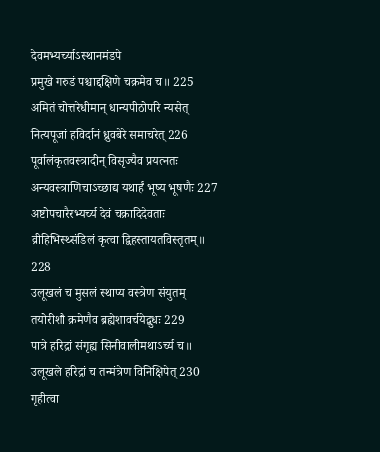देवमभ्यर्च्याऽस्थानमंडपे
प्रमुखे गरुडं पश्चाद्दक्षिणे चक्रमेव च॥ 225
अमितं चोत्तरेधीमान्‌ धान्यपीठोपरि न्यसेत्
नित्यपूजां हविर्दानं ध्रुवबेरे समाचरेत् 226
पूर्वालंकृतवस्त्रादीन्‌ विसृज्यैव प्रयत्नतः
अन्यवस्त्राणिचाऽच्छाद्य यथार्हं भूष्य भूषणैः 227
अष्टोपचारैरभ्यर्च्य देवं चक्रादिदेवताः
व्रीहिभिस्थ्संडिलं कृत्वा द्विहस्तायतविस्तृतम्॥ 228
उलूखलं च मुसलं स्थाप्य वस्त्रेण संयुतम्
तयोरीशौ क्रमेणैव ब्रह्येशावर्चयेद्बुधः 229
पात्रे हरिद्रां संगृह्य सिनीवालीमथाऽर्च्य च॥
उलूखले हरिद्रां च तन्मंत्रेण विनिक्षिपेत् 230
गृहीत्वा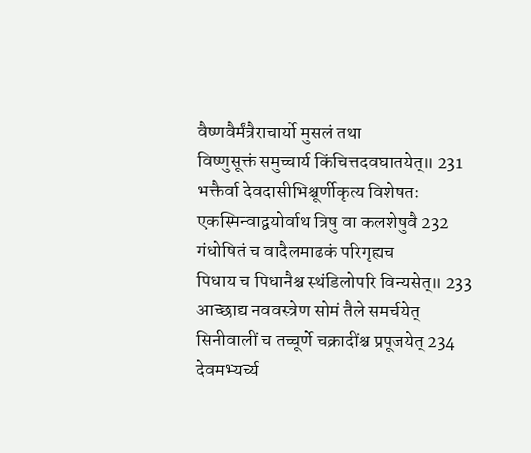वैष्णवैर्मंत्रैराचार्यो मुसलं तथा
विष्णुसूक्तं समुच्चार्य किंचित्तदवघातयेत्॥ 231
भक्तैर्वा देवदासीभिश्चूर्णीकृत्य विशेषतः
एकस्मिन्वाद्वयोर्वाथ त्रिषु वा कलशेषुवै 232
गंधोषितं च वादैलमाढकं परिगृह्यच
पिधाय च पिधानैश्च स्थंडिलोपरि विन्यसेत्॥ 233
आच्छाद्य नववस्त्रेण सोमं तैले समर्चयेत्
सिनीवालीं च तच्चूर्णे चक्रादींश्च प्रपूजयेत् 234
देवमभ्यर्च्य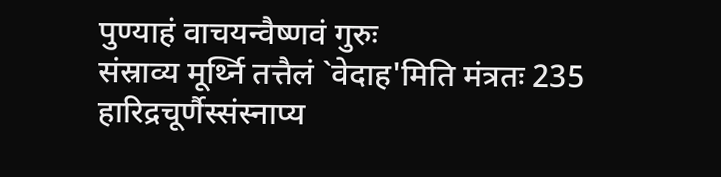पुण्याहं वाचयन्वैष्णवं गुरुः
संस्राव्य मूर्थ्नि तत्तैलं `वेदाह'मिति मंत्रतः 235
हारिद्रचूर्णैस्संस्नाप्य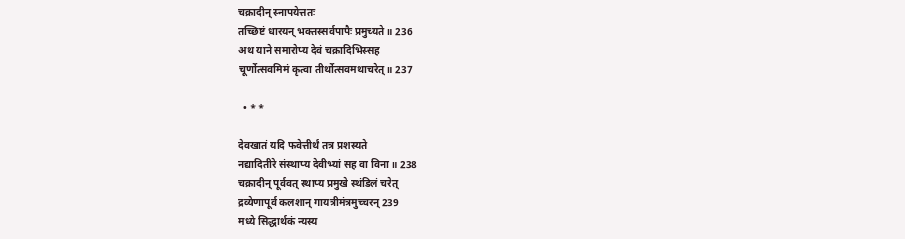चक्रादीन्‌ स्नापयेत्ततः
तच्छिष्टं धारयन्‌ भक्तस्सर्वपापैः प्रमुच्यते॥ 236
अथ याने समारोप्य देवं चक्रादिभिस्सह
चूर्णोत्सवमिमं कृत्वा तीर्थोत्सवमथाचरेत्॥ 237

  • * *

देवखातं यदि फवेत्तीर्थं तत्र प्रशस्यते
नद्यादितीरे संस्थाप्य देवीभ्यां सह वा विना॥ 238
चक्रादीन्‌ पूर्ववत् स्थाप्य प्रमुखे स्थंडिलं चरेत्
द्रव्येणापूर्व कलशान्‌ गायत्रीमंत्रमुच्चरन्‌ 239
मध्ये सिद्धार्थकं न्यस्य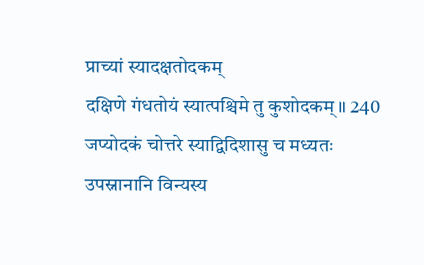प्राच्यां स्यादक्षतोदकम्
दक्षिणे गंधतोयं स्यात्पश्चिमे तु कुशोदकम्॥ 240
जप्योदकं चोत्तरे स्याद्विदिशासु च मध्यतः
उपस्नानानि विन्यस्य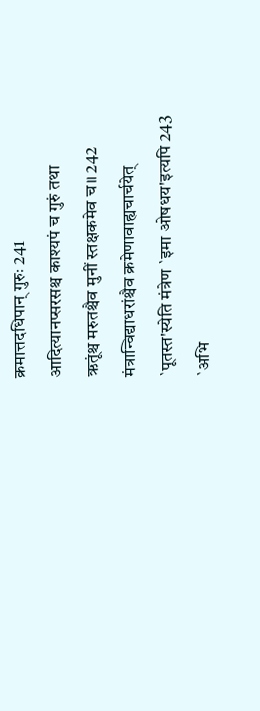क्रमात्तदधिपान्‌ गुरुः 241
आदित्यानप्सरसश्च काश्यपं च गुरुं तथा
ऋतूंश्च मरुतश्चैव मुनीं स्तक्षकमेव च॥ 242
मंत्रान्विद्याधरांश्चैव क्रमेणावाह्यचार्चयेत्
`पूतस्त'स्येति मंत्रेण `इमा ओषधय'इत्यपि 243
`अभि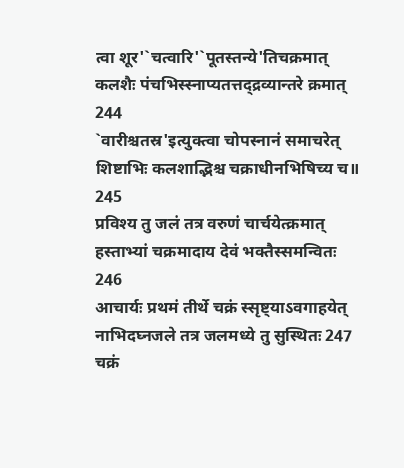त्वा शूर'`चत्वारि'`पूतस्तन्ये'तिचक्रमात्
कलशैः पंचभिस्स्नाप्यतत्तद्द्रव्यान्तरे क्रमात् 244
`वारीश्चतस्र'इत्युक्त्वा चोपस्नानं समाचरेत्
शिष्टाभिः कलशाद्भिश्च चक्राधीनभिषिच्य च॥ 245
प्रविश्य तु जलं तत्र वरुणं चार्चयेत्क्रमात्
हस्ताभ्यां चक्रमादाय देवं भक्तैस्समन्वितः 246
आचार्यः प्रथमं तीर्थे चक्रं स्सृष्ट्याऽवगाहयेत्
नाभिदघ्नजले तत्र जलमध्ये तु सुस्थितः 247
चक्रं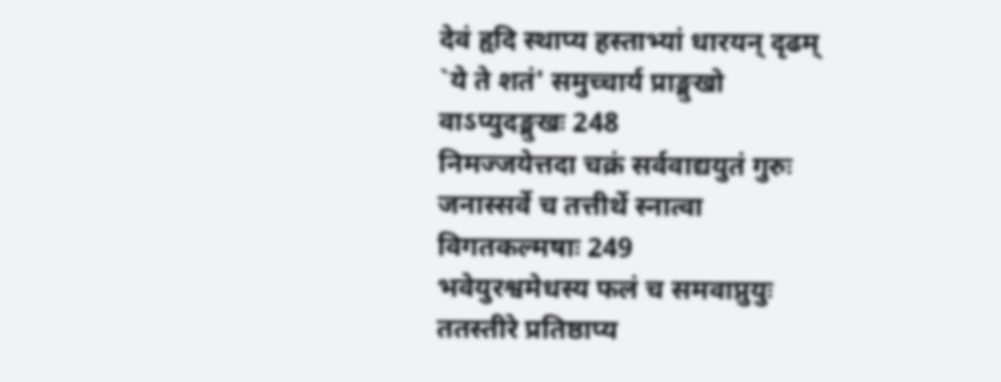देवं हृदि स्थाप्य हस्ताभ्यां धारयन्‌ दृढम्
`ये ते शतं' समुच्चार्य प्राङ्मुखो वाऽप्युदङ्मुखः 248
निमज्जयेत्तदा चक्रं सर्ववाद्ययुतं गुरुः
जनास्सर्वे च तत्तीर्थे स्नात्वा विगतकल्मषाः 249
भवेयुरश्वमेधस्य फलं च समवाप्नुयुः
ततस्तीरे प्रतिष्ठाप्य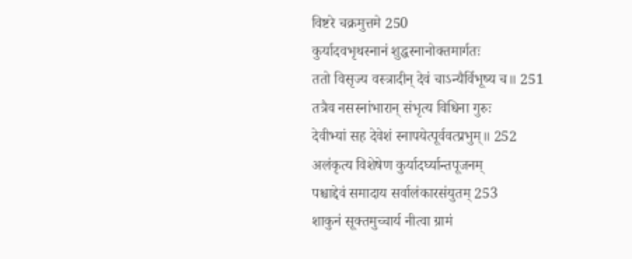विष्टरे चक्रमुत्तमे 250
कुर्यादवभृथस्नानं शुद्धस्नानोक्तमार्गतः
ततो विसृज्य वस्त्रादीन्‌ देवं चाऽन्यैर्विभूष्य च॥ 251
तत्रैव नसस्नांभारान्‌ संभृत्य विधिना गुरुः
देवीभ्यां सह देवेशं स्नापयेत्पूर्ववत्प्रभुम्॥ 252
अलंकृत्य विशेषेण कुर्यादर्घ्यान्तपूजनम्
पश्चाद्देवं समादाय सर्वालंकारसंयुतम् 253
शाकुनं सूक्तमुच्चार्य नीत्वा ग्रामं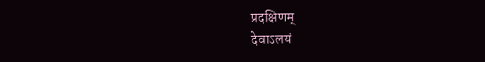प्रदक्षिणम्
देवाऽलयं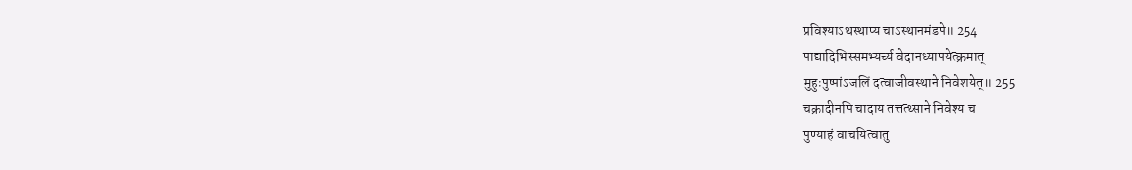प्रविश्याऽथस्थाप्य चाऽस्थानमंडपे॥ 254
पाद्यादिभिस्समभ्यर्च्य वेदानध्यापयेत्क्रमात्
मुहुःपुष्पांऽजलिं दत्वाजीवस्थाने निवेशयेत्॥ 255
चक्रादीनपि चादाय तत्तत्थ्साने निवेश्य च
पुण्याहं वाचयित्वातु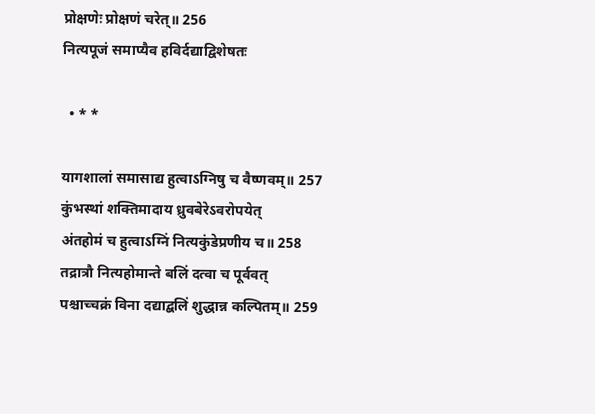प्रोक्षणेः प्रोक्षणं चरेत्॥ 256
नित्यपूजं समाप्यैव हविर्दद्याद्विशेषतः

  • * *

यागशालां समासाद्य हुत्वाऽग्निषु च वैष्णवम्॥ 257
कुंभस्थां शक्तिमादाय ध्रुवबेरेऽवरोपयेत्
अंतहोमं च हुत्वाऽग्निं नित्यकुंडेप्रणीय च॥ 258
तद्रात्रौ नित्यहोमान्ते बलिं दत्वा च पूर्ववत्
पश्चाच्चक्रं विना दद्याद्बलिं शुद्धान्न कल्पितम्॥ 259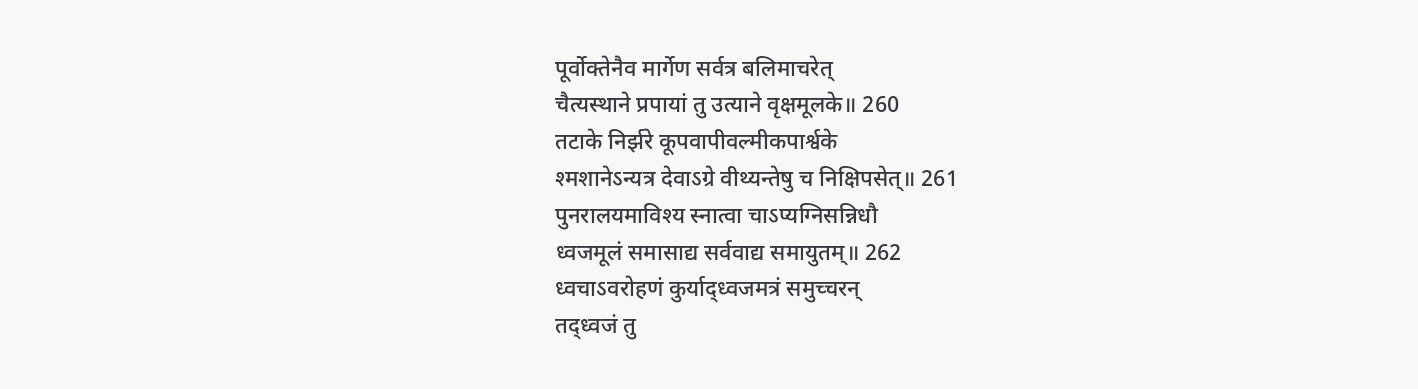पूर्वोक्तेनैव मार्गेण सर्वत्र बलिमाचरेत्
चैत्यस्थाने प्रपायां तु उत्याने वृक्षमूलके॥ 260
तटाके निर्झरे कूपवापीवल्मीकपार्श्वके
श्मशानेऽन्यत्र देवाऽग्रे वीथ्यन्तेषु च निक्षिपसेत्॥ 261
पुनरालयमाविश्य स्नात्वा चाऽप्यग्निसन्निधौ
ध्वजमूलं समासाद्य सर्ववाद्य समायुतम्॥ 262
ध्वचाऽवरोहणं कुर्याद्ध्वजमत्रं समुच्चरन्‌
तद्ध्वजं तु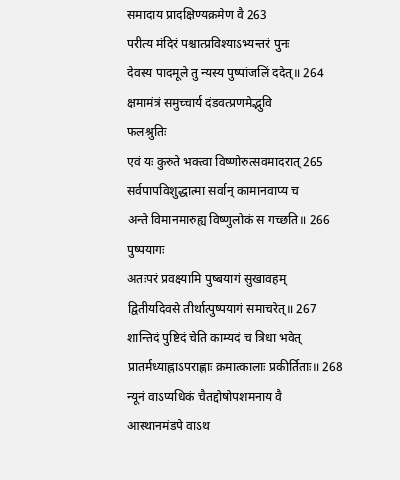समादाय प्रादक्षिण्यक्रमेण वै 263
परीत्य मंदिरं पश्चात्प्रविश्याऽभ्यन्तरं पुनः
देवस्य पादमूले तु न्यस्य पुष्पांजलिं ददेत्॥ 264
क्षमामंत्रं समुच्चार्य दंडवत्प्रणमेद्भुवि
फलश्रुतिः
एवं यः कुरुते भक्त्वा विष्णोरुत्सवमादरात् 265
सर्वपापविशुद्धात्मा सर्वान्‌ कामानवाप्य च
अन्ते विमानमारुह्य विष्णुलोकं स गच्छति॥ 266
पुष्पयागः
अतःपरं प्रवक्ष्यामि पुष्बयागं सुखावहम्
द्वितीयदिवसे तीर्थात्पुष्पयागं समाचरेत्॥ 267
शान्तिदं पुष्टिदं चेति काम्यदं च त्रिधा भवेत्
प्रातर्मध्याह्नाऽपराह्णाः क्रमात्कालाः प्रकीर्तिताः॥ 268
न्यूनं वाऽप्यधिकं चैतद्दोषोपशमनाय वै
आस्थानमंडपे वाऽथ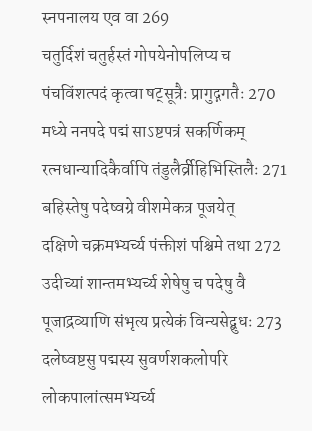स्नपनालय एव वा 269
चतुर्दिशं चतुर्हस्तं गोपयेनोपलिप्य च
पंचविंशत्पदं कृत्वा षट्सूत्रैः प्रागुद्गगतैः 270
मध्ये ननपदे पद्मं साऽष्टपत्रं सकर्णिकम्
रत्नधान्यादिकैर्वापि तंडुलैर्व्रीहिभिस्तिलैः 271
बहिस्तेषु पदेष्वग्रे वीशमेकत्र पूजयेत्
दक्षिणे चक्रमभ्यर्च्य पंक्तीशं पश्चिमे तथा 272
उदीच्यां शान्तमभ्यर्च्य शेषेषु च पदेषु वै
पूजाद्रव्याणि संभृत्य प्रत्येकं विन्यसेद्बुधः 273
दलेष्वष्टसु पद्मस्य सुवर्णशकलोपरि
लोकपालांत्समभ्यर्च्य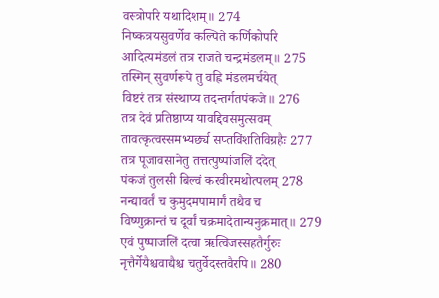वस्त्रोपरि यथादिशम्॥ 274
निष्कत्रयसुवर्णेव कल्पिते कर्णिकोपरि
आदित्यमंडलं तत्र राजते चन्द्रमंडलम्॥ 275
तस्मिन्‌ सुवर्णरूपे तु वह्नि मंडलमर्चयेत्
विष्टरं तत्र संस्थाप्य तदन्तर्गतपंकजे॥ 276
तत्र देवं प्रतिष्ठाप्य यावद्दिवसमुत्सवम्
तावत्कृत्वस्समभ्यर्छ्य सप्तविंशतिविग्रहैः 277
तत्र पूजावसानेतु तत्तत्पुष्पांजलिं ददेत्
पंकजं तुलसी बिल्वं करवीरमथोत्पलम् 278
नन्द्यावर्तं च कुमुदमपामार्गं तथैव च
विष्णुक्रान्तं च दूर्वां चक्रमादेतान्यनुक्रमात्॥ 279
एवं पुष्पाजलिं दत्वा ऋत्विजस्सहतैर्गुरुः
नृत्तैर्गेयैश्चवाद्यैश्च चतुर्वेदस्तवैरपि॥ 280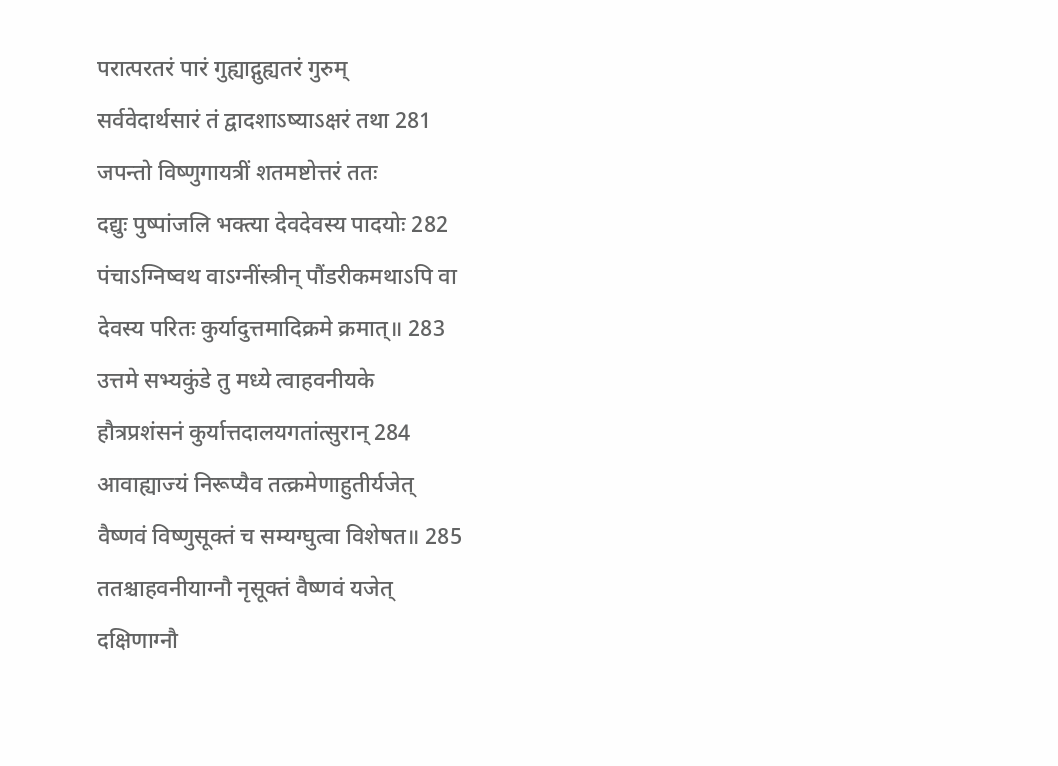परात्परतरं पारं गुह्याद्गुह्यतरं गुरुम्
सर्ववेदार्थसारं तं द्वादशाऽष्याऽक्षरं तथा 281
जपन्तो विष्णुगायत्रीं शतमष्टोत्तरं ततः
दद्युः पुष्पांजलि भक्त्या देवदेवस्य पादयोः 282
पंचाऽग्निष्वथ वाऽग्नींस्त्रीन्‌ पौंडरीकमथाऽपि वा
देवस्य परितः कुर्यादुत्तमादिक्रमे क्रमात्॥ 283
उत्तमे सभ्यकुंडे तु मध्ये त्वाहवनीयके
हौत्रप्रशंसनं कुर्यात्तदालयगतांत्सुरान्‌ 284
आवाह्याज्यं निरूप्यैव तत्क्रमेणाहुतीर्यजेत्
वैष्णवं विष्णुसूक्तं च सम्यग्घुत्वा विशेषत॥ 285
ततश्चाहवनीयाग्नौ नृसूक्तं वैष्णवं यजेत्
दक्षिणाग्नौ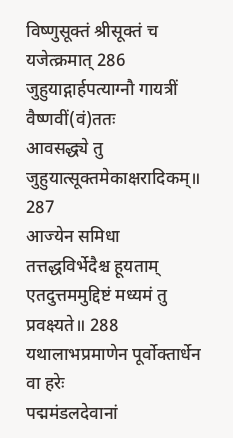विष्णुसूक्तं श्रीसूक्तं च यजेत्क्रमात् 286
जुहुयाद्गार्हपत्याग्नौ गायत्रीं वैष्णवीं(वं)ततः
आवसद्ध्ये तु जुहुयात्सूक्तमेकाक्षरादिकम्॥ 287
आज्येन समिधा तत्तद्धविर्भेदैश्च हूयताम्
एतदुत्तममुद्दिष्टं मध्यमं तु प्रवक्ष्यते॥ 288
यथालाभप्रमाणेन पूर्वोक्तार्धेन वा हरेः
पद्ममंडलदेवानां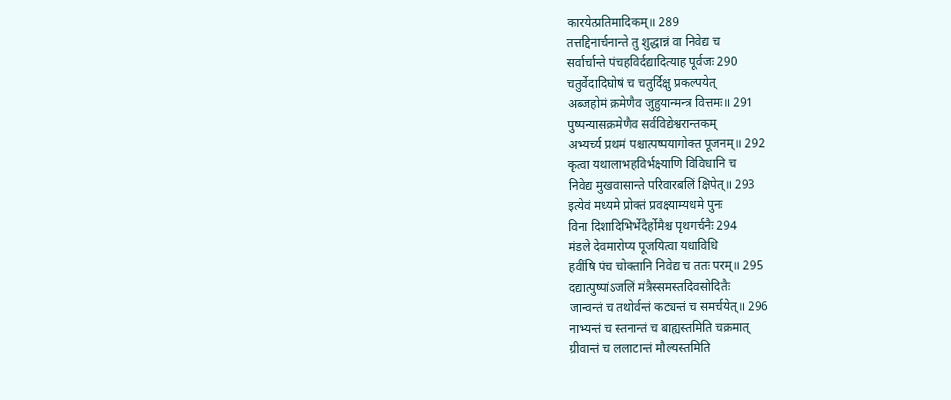कारयेत्प्रतिमादिकम्॥ 289
तत्तद्दिनार्चनान्ते तु शुद्धान्नं वा निवेद्य च
सर्वार्चान्ते पंचहविर्दद्यादित्याह पूर्वजः 290
चतुर्वेदादिघोषं च चतुर्दिक्षु प्रकल्पयेत्
अब्जहोमं क्रमेणैव जुहुयान्मन्त्र वित्तमः॥ 291
पुष्पन्यासक्रमेणैव सर्वविद्येश्वरान्तकम्
अभ्यर्च्य प्रथमं पश्चात्पष्पयागोक्त पूजनम्॥ 292
कृत्वा यथालाभहविर्भक्ष्याणि विविधानि च
निवेद्य मुखवासान्ते परिवारबलिं क्षिपेत्॥ 293
इत्येवं मध्यमे प्रोक्तं प्रवक्ष्याम्यधमे पुनः
विना दिशादिभिर्भेदैर्होमैश्च पृथगर्चनैः 294
मंडले देवमारोप्य पूजयित्वा यधाविधि
हवींषि पंच चोक्तानि निवेद्य च ततः परम्॥ 295
दद्यात्पुष्पांऽजलिं मंत्रैस्समस्तदिवसोदितैः
जान्वन्तं च तथोर्वन्तं कट्यन्तं च समर्चयेत्॥ 296
नाभ्यन्तं च स्तनान्तं च बाह्यस्तमिति चक्रमात्
ग्रीवान्तं च ललाटान्तं मौल्यस्तमिति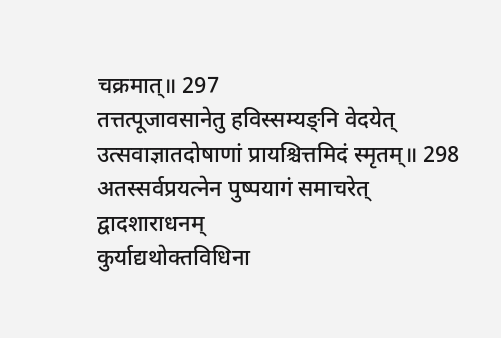चक्रमात्॥ 297
तत्तत्पूजावसानेतु हविस्सम्यङ्नि वेदयेत्
उत्सवाज्ञातदोषाणां प्रायश्चित्तमिदं स्मृतम्॥ 298
अतस्सर्वप्रयत्नेन पुष्पयागं समाचरेत्
द्वादशाराधनम्
कुर्याद्यथोक्तविधिना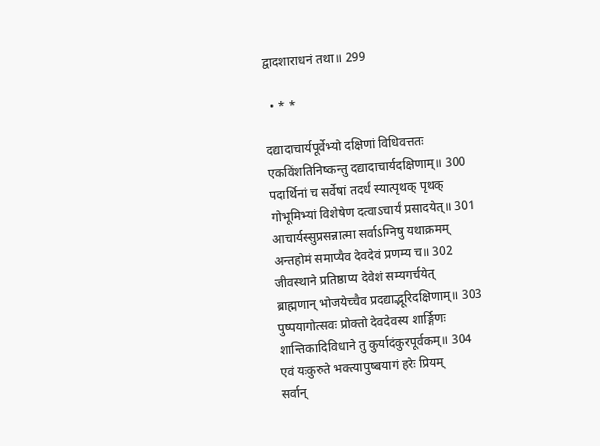द्वादशाराधनं तथा॥ 299

  • * *

दद्यादाचार्यपूर्वेभ्यो दक्षिणां विधिवत्ततः
एकविंशतिनिष्कन्तु दद्यादाचार्यदक्षिणाम्॥ 300
पदार्थिनां च सर्वेषां तदर्धं स्यात्पृथक्‌ पृथक्‌
गोभूमिभ्यां विशेषेण दत्वाऽचार्यं प्रसादयेत्॥ 301
आचार्यस्सुप्रसन्नात्मा सर्वाऽग्निषु यथाक्रमम्
अन्तहोमं समाप्यैव देवदेवं प्रणम्य च॥ 302
जीवस्थाने प्रतिष्ठाप्य देवेशं सम्यगर्चयेत्
ब्राह्मणान्‌ भोजयेच्चैव प्रदद्याद्भूरिदक्षिणाम्॥ 303
पुष्पयागोत्सवः प्रोक्तो देवदेवस्य शार्ङ्गिणः
शान्तिकादिविधाने तु कुर्यादंकुरपूर्वकम्॥ 304
एवं यःकुरुते भक्त्यापुष्बयागं हरेः प्रियम्
सर्वान्‌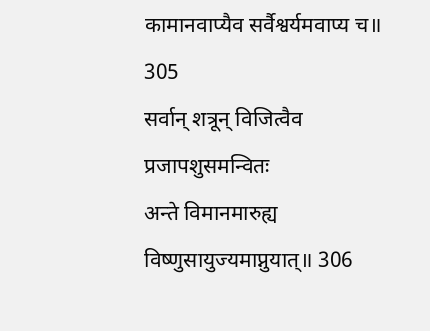कामानवाप्यैव सर्वैश्वर्यमवाप्य च॥ 305
सर्वान्‌ शत्रून्‌ विजित्वैव प्रजापशुसमन्वितः
अन्ते विमानमारुह्य विष्णुसायुज्यमाप्नुयात्॥ 306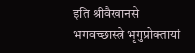इति श्रीवैखानसे भगवच्छास्त्रे भृगुप्रोक्तायां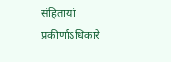संहितायां
प्रकीर्णाऽधिकारे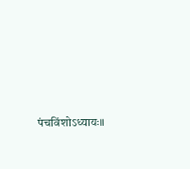पंचविंशोऽध्यायः॥